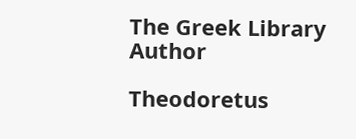The Greek Library Author

Theodoretus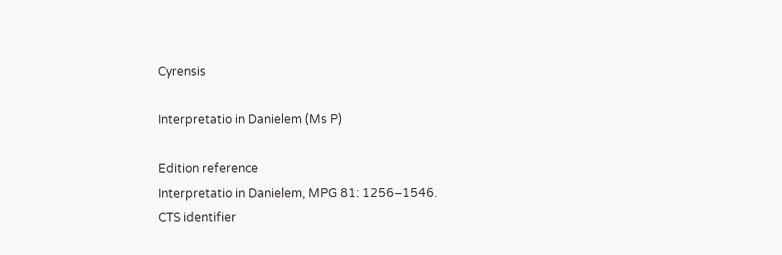Cyrensis

Interpretatio in Danielem (Ms P)

Edition reference
Interpretatio in Danielem, MPG 81: 1256–1546.
CTS identifier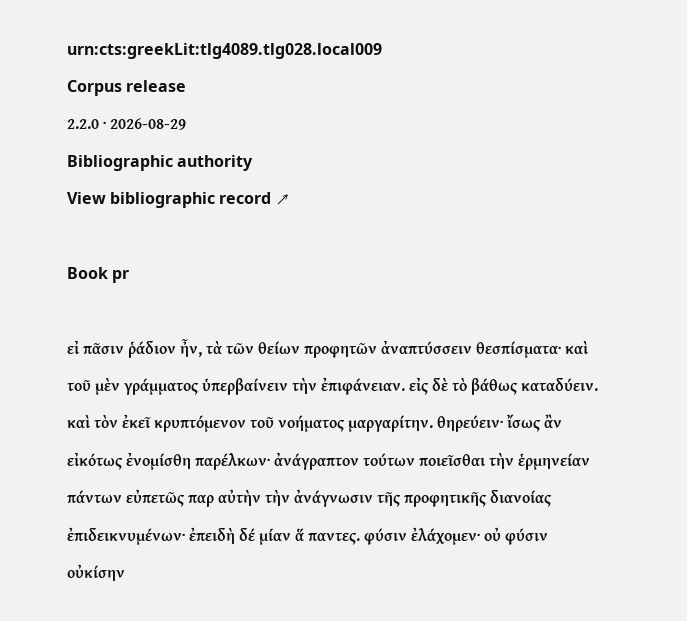urn:cts:greekLit:tlg4089.tlg028.local009
Corpus release
2.2.0 · 2026-08-29
Bibliographic authority
View bibliographic record ↗

Book pr

εἰ πᾶσιν ῥάδιον ἦν, τὰ τῶν θείων προφητῶν ἀναπτύσσειν θεσπίσματα· καὶ τοῦ μὲν γράμματος ὑπερβαίνειν τὴν ἐπιφάνειαν. εἰς δὲ τὸ βάθως καταδύειν. καὶ τὸν ἐκεῖ κρυπτόμενον τοῦ νοήματος μαργαρίτην. θηρεύειν· ἴσως ἂν εἰκότως ἐνομίσθη παρέλκων· ἀνάγραπτον τούτων ποιεῖσθαι τὴν ἑρμηνείαν πάντων εὐπετῶς παρ αὐτὴν τὴν ἀνάγνωσιν τῆς προφητικῆς διανοίας ἐπιδεικνυμένων· ἐπειδὴ δέ μίαν ἅ παντες. φύσιν ἐλάχομεν· οὐ φύσιν οὐκίσην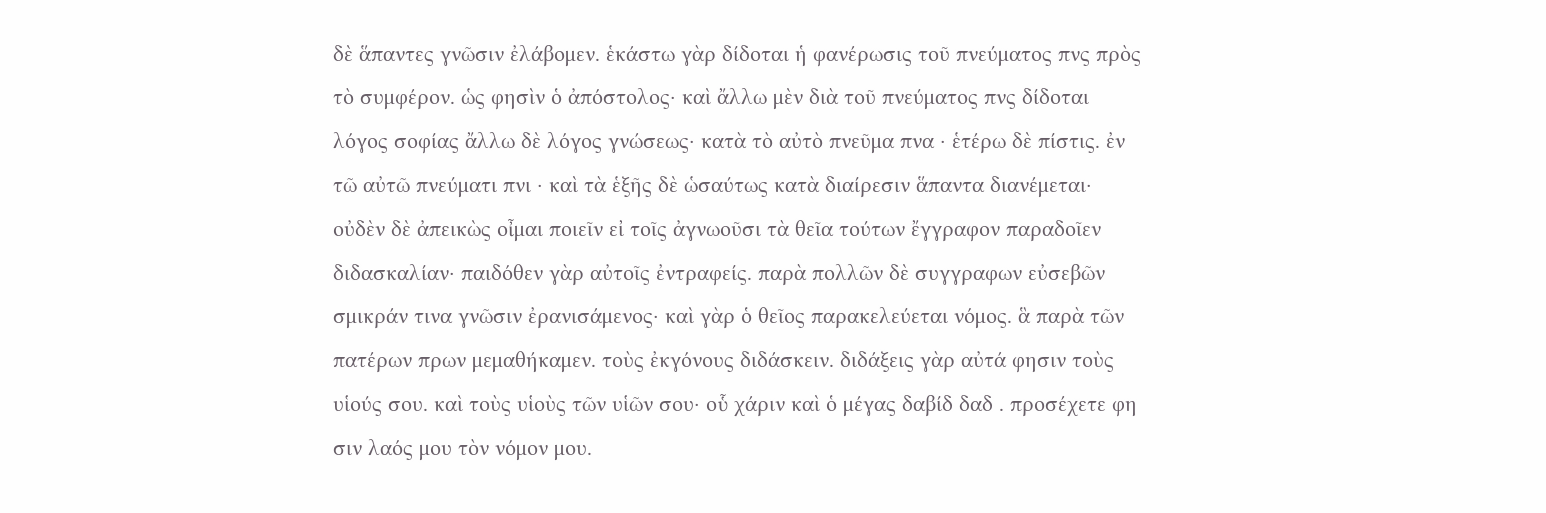δὲ ἅπαντες γνῶσιν ἐλάβομεν. ἑκάστω γὰρ δίδοται ἡ φανέρωσις τοῦ πνεύματος πνς πρὸς τὸ συμφέρον. ὡς φησὶν ὁ ἀπόστολος· καὶ ἄλλω μὲν διὰ τοῦ πνεύματος πνς δίδοται λόγος σοφίας ἄλλω δὲ λόγος γνώσεως· κατὰ τὸ αὐτὸ πνεῦμα πνα · ἑτέρω δὲ πίστις. ἐν τῶ αὐτῶ πνεύματι πνι · καὶ τὰ ἑξῆς δὲ ὡσαύτως κατὰ διαίρεσιν ἅπαντα διανέμεται· οὐδὲν δὲ ἀπεικὼς οἶμαι ποιεῖν εἰ τοῖς ἀγνωοῦσι τὰ θεῖα τούτων ἔγγραφον παραδοῖεν διδασκαλίαν· παιδόθεν γὰρ αὐτοῖς ἐντραφείς. παρὰ πολλῶν δὲ συγγραφων εὐσεβῶν σμικράν τινα γνῶσιν ἐρανισάμενος· καὶ γὰρ ὁ θεῖος παρακελεύεται νόμος. ἃ παρὰ τῶν πατέρων πρων μεμαθήκαμεν. τοὺς ἐκγόνους διδάσκειν. διδάξεις γὰρ αὐτά φησιν τοὺς υἱούς σου. καὶ τοὺς υἱοὺς τῶν υἱῶν σου· οὗ χάριν καὶ ὁ μέγας δαβίδ δαδ . προσέχετε φη σιν λαός μου τὸν νόμον μου.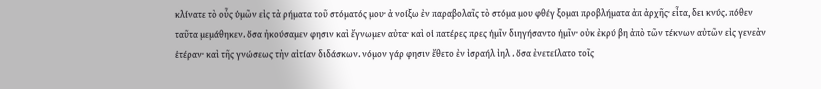κλίνατε τὸ οὖς ὑμῶν εἰς τὰ ρήματα τοῦ στόματός μου· ἀ νοίξω ἐν παραβολαῖς τὸ στόμα μου φθέγ ξομαι προβλήματα ἀπ ἀρχῆς· εἶτα, δει κνύς. πόθεν ταῦτα μεμάθηκεν. ὅσα ἠκούσαμεν φησιν καὶ ἔγνωμεν αὐτα· καὶ οἱ πατέρες πρες ἡμῖν διηγήσαντο ἡμῖν· οὐκ ἐκρύ βη ἀπὸ τῶν τέκνων αὐτῶν εἰς γενεὰν ἑτέραν· καὶ τῆς γνώσεως τὴν αἰτίαν διδάσκων. νόμον γάρ φησιν ἔθετο ἐν ἰσραήλ ἰηλ . ὅσα ἐνετείλατο τοῖς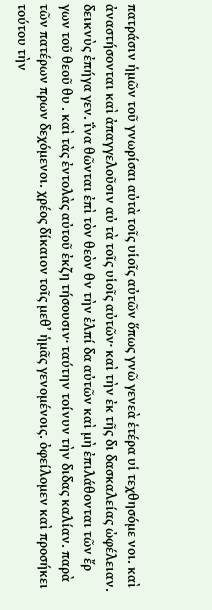πατράσιν ἡμῶν τοῦ γνωρίσαι αὐτὰ τοῖς υἱοῖς αὐτῶν ὅπως γνῶ γενεὰ ἑτέρα υἱ τεχθησόμε νοι. καὶ ἀναστήσονται καὶ ἀπαγγελοῦσιν αὐ τὰ τοῖς υἱοῖς αὐτῶν· καὶ τὴν ἐκ τῆς δι δασκαλείας ὠφέλειαν. δεικνὺς ἐπήγα γεν. ΐνα θῶνται ἐπὶ τὸν θεὸν θν τὴν ἐλπί δα αὐτῶν καὶ μὴ ἐπιλάθονται τῶν ἔρ γων τοῦ θεοῦ θυ . καὶ τὰς ἐντολὰς αὐτοῦ ἐκζη τήσουσιν· ταύτην τοίνυν τὴν διδας καλίαν. παρὰ τῶν πατέρων πρων δεχόμενοι. χρέος δίκαιον τοῖς μεθ’ ἡμᾶς γενομένοις. ὀφείλομεν καὶ προσήκει τούτου τὴν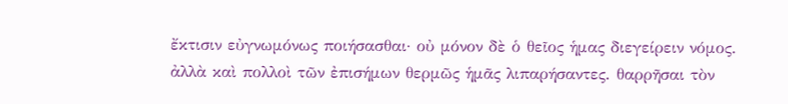ἔκτισιν εὐγνωμόνως ποιήσασθαι· οὐ μόνον δὲ ὁ θεῖος ἡμας διεγείρειν νόμος. ἀλλὰ καὶ πολλοὶ τῶν ἐπισήμων θερμῶς ἡμᾶς λιπαρήσαντες. θαρρῆσαι τὸν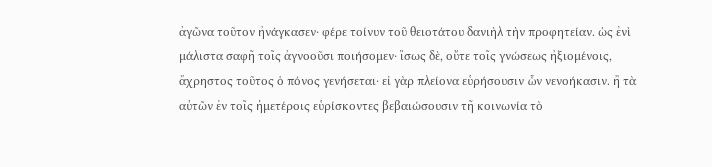ἀγῶνα τοῦτον ἠνάγκασεν· φέρε τοίνυν τοῦ θειοτάτου δανιὴλ τὴν προφητείαν. ὡς ἐνὶ μάλιστα σαφῆ τοῖς ἀγνοοῦσι ποιήσομεν· ἴσως δὲ, οὔτε τοῖς γνώσεως ἠξιομένοις, ἄχρηστος τοῦτος ὁ πόνος γενήσεται· εἰ γὰρ πλείονα εὑρήσουσιν ὧν νενοήκασιν. ἢ τὰ αὐτῶν ἐν τοῖς ἡμετέροις εὑρίσκοντες βεβαιώσουσιν τῆ κοινωνία τὸ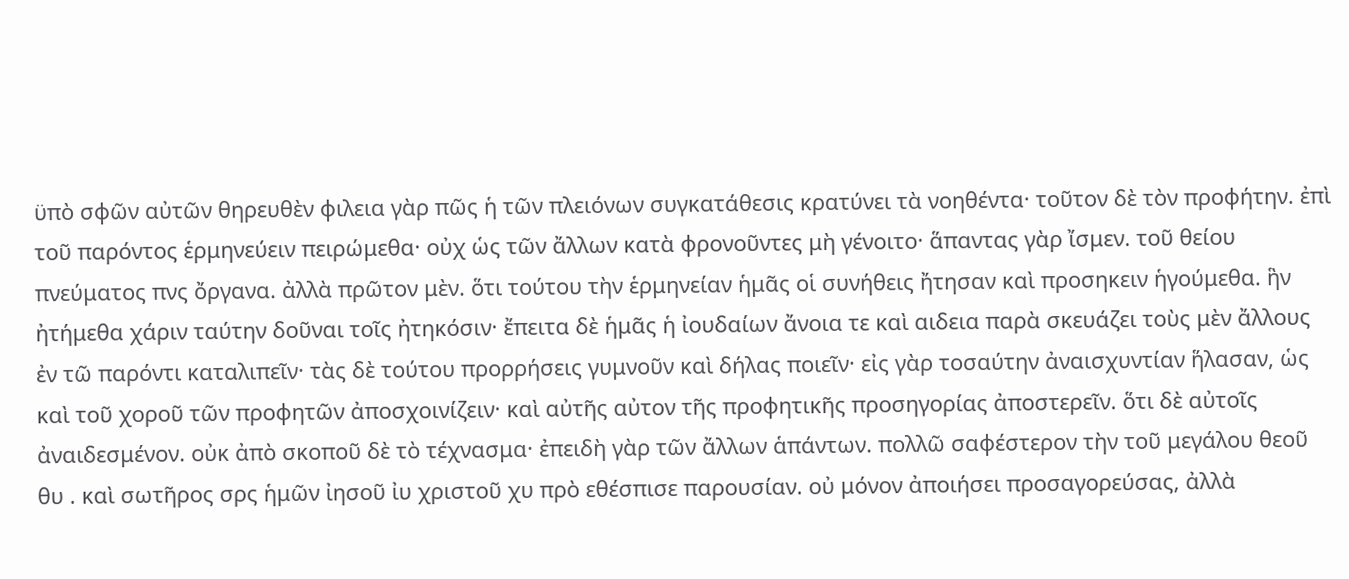ϋπὸ σφῶν αὐτῶν θηρευθὲν φιλεια γὰρ πῶς ἡ τῶν πλειόνων συγκατάθεσις κρατύνει τὰ νοηθέντα· τοῦτον δὲ τὸν προφήτην. ἐπὶ τοῦ παρόντος ἑρμηνεύειν πειρώμεθα· οὐχ ὡς τῶν ἄλλων κατὰ φρονοῦντες μὴ γένοιτο· ἅπαντας γὰρ ἴσμεν. τοῦ θείου πνεύματος πνς ὄργανα. ἀλλὰ πρῶτον μὲν. ὅτι τούτου τὴν ἑρμηνείαν ἡμᾶς οἱ συνήθεις ἤτησαν καὶ προσηκειν ἡγούμεθα. ἣν ἠτήμεθα χάριν ταύτην δοῦναι τοῖς ἠτηκόσιν· ἔπειτα δὲ ἡμᾶς ἡ ἰουδαίων ἄνοια τε καὶ αιδεια παρὰ σκευάζει τοὺς μὲν ἄλλους ἐν τῶ παρόντι καταλιπεῖν· τὰς δὲ τούτου προρρήσεις γυμνοῦν καὶ δήλας ποιεῖν· εἰς γὰρ τοσαύτην ἀναισχυντίαν ἥλασαν, ὡς καὶ τοῦ χοροῦ τῶν προφητῶν ἀποσχοινίζειν· καὶ αὐτῆς αὐτον τῆς προφητικῆς προσηγορίας ἀποστερεῖν. ὅτι δὲ αὐτοῖς ἀναιδεσμένον. οὐκ ἀπὸ σκοποῦ δὲ τὸ τέχνασμα· ἐπειδὴ γὰρ τῶν ἄλλων ἁπάντων. πολλῶ σαφέστερον τὴν τοῦ μεγάλου θεοῦ θυ . καὶ σωτῆρος σρς ἡμῶν ἰησοῦ ἰυ χριστοῦ χυ πρὸ εθέσπισε παρουσίαν. οὐ μόνον ἀποιήσει προσαγορεύσας, ἀλλὰ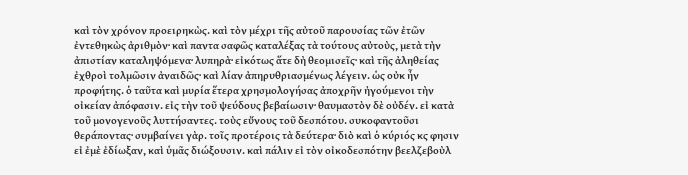καὶ τὸν χρόνον προειρηκὼς. καὶ τὸν μέχρι τῆς αὐτοῦ παρουσίας τῶν ἐτῶν ἐντεθηκὼς ἀριθμὸν· καὶ παντα σαφῶς καταλέξας τὰ τούτους αὐτοὺς, μετὰ τὴν ἀπιστίαν καταληψόμενα· λυπηρὰ· εἰκότως ἅτε δὴ θεομισεῖς· καὶ τῆς ἀληθείας ἐχθροὶ τολμῶσιν ἀναιδῶς· καὶ λίαν ἀπηρυθριασμένως λέγειν. ὡς οὐκ ἦν προφήτης. ὁ ταῦτα καὶ μυρία ἕτερα χρησμολογήσας ἀποχρῆν ἠγούμενοι τὴν οἰκείαν ἀπόφασιν. εἰς τὴν τοῦ ψεύδους βεβαίωσιν· θαυμαστὸν δὲ οὐδέν. εἰ κατὰ τοῦ μονογενοῦς λυττήσαντες. τοὺς εὔνους τοῦ δεσπότου. συκοφαντοῦσι θεράποντας· συμβαίνει γὰρ. τοῖς προτέροις τὰ δεύτερα· διὸ καὶ ὁ κύριός κς φησιν εἰ ἐμὲ ἐδίωξαν, καὶ ὑμᾶς διώξουσιν. καὶ πάλιν εἰ τὸν οἰκοδεσπότην βεελζεβοὺλ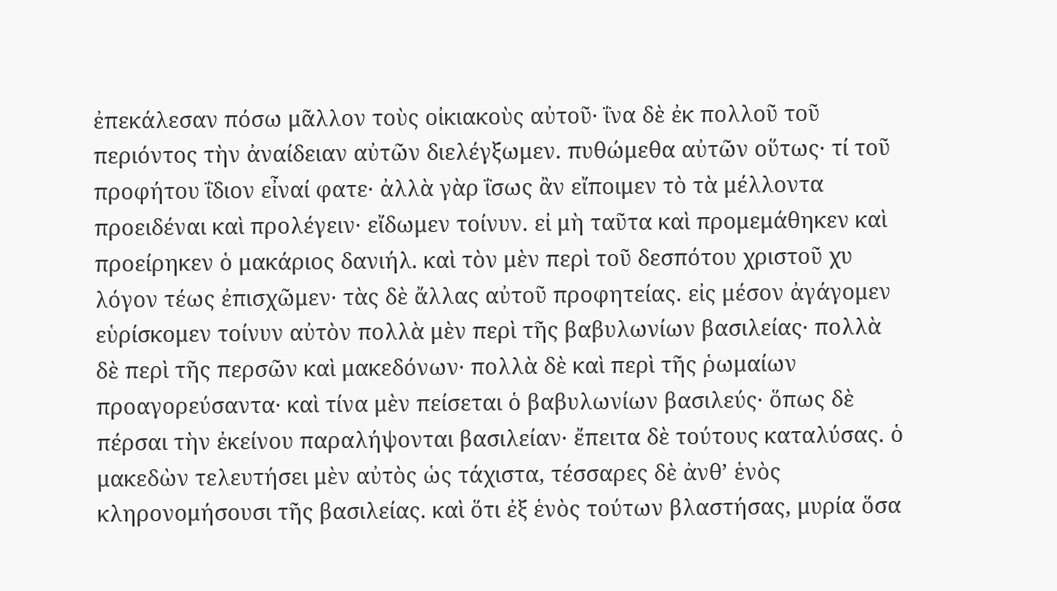ἐπεκάλεσαν πόσω μᾶλλον τοὺς οἰκιακοὺς αὐτοῦ· ΐνα δὲ ἐκ πολλοῦ τοῦ περιόντος τὴν ἀναίδειαν αὐτῶν διελέγξωμεν. πυθώμεθα αὐτῶν οὕτως· τί τοῦ προφήτου ΐδιον εἶναί φατε· ἀλλὰ γὰρ ΐσως ἂν εἴποιμεν τὸ τὰ μέλλοντα προειδέναι καὶ προλέγειν· εἴδωμεν τοίνυν. εἰ μὴ ταῦτα καὶ προμεμάθηκεν καὶ προείρηκεν ὁ μακάριος δανιήλ. καὶ τὸν μὲν περὶ τοῦ δεσπότου χριστοῦ χυ λόγον τέως ἐπισχῶμεν· τὰς δὲ ἄλλας αὐτοῦ προφητείας. εἰς μέσον ἀγάγομεν εὑρίσκομεν τοίνυν αὐτὸν πολλὰ μὲν περὶ τῆς βαβυλωνίων βασιλείας· πολλὰ δὲ περὶ τῆς περσῶν καὶ μακεδόνων· πολλὰ δὲ καὶ περὶ τῆς ῥωμαίων προαγορεύσαντα· καὶ τίνα μὲν πείσεται ὁ βαβυλωνίων βασιλεύς· ὅπως δὲ πέρσαι τὴν ἐκείνου παραλήψονται βασιλείαν· ἔπειτα δὲ τούτους καταλύσας. ὁ μακεδὼν τελευτήσει μὲν αὐτὸς ὡς τάχιστα, τέσσαρες δὲ ἀνθ’ ἑνὸς κληρονομήσουσι τῆς βασιλείας. καὶ ὅτι ἐξ ἑνὸς τούτων βλαστήσας, μυρία ὅσα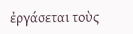ἐργάσεται τοὺς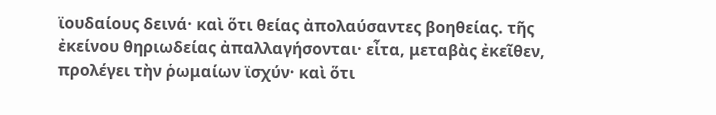ϊουδαίους δεινά· καὶ ὅτι θείας ἀπολαύσαντες βοηθείας. τῆς ἐκείνου θηριωδείας ἀπαλλαγήσονται· εἶτα, μεταβὰς ἐκεῖθεν, προλέγει τὴν ῥωμαίων ϊσχύν· καὶ ὅτι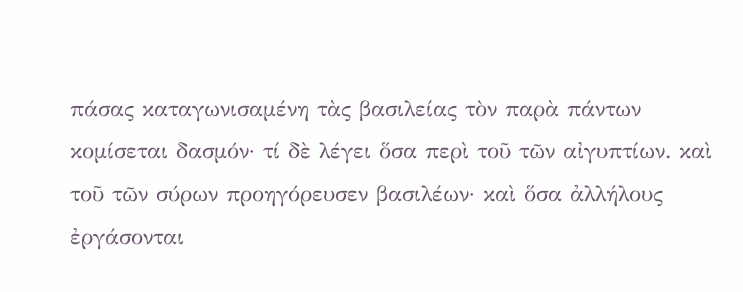πάσας καταγωνισαμένη τὰς βασιλείας τὸν παρὰ πάντων κομίσεται δασμόν· τί δὲ λέγει ὅσα περὶ τοῦ τῶν αἰγυπτίων. καὶ τοῦ τῶν σύρων προηγόρευσεν βασιλέων· καὶ ὅσα ἀλλήλους ἐργάσονται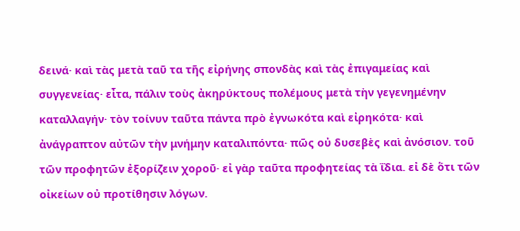δεινά· καὶ τὰς μετὰ ταῦ τα τῆς εἰρήνης σπονδὰς καὶ τὰς ἐπιγαμείας καὶ συγγενείας· εἶτα, πάλιν τοὺς ἀκηρύκτους πολέμους μετὰ τὴν γεγενημένην καταλλαγήν· τὸν τοίνυν ταῦτα πάντα πρὸ ἐγνωκότα καὶ εἰρηκότα· καὶ ἀνάγραπτον αὐτῶν τὴν μνήμην καταλιπόντα· πῶς οὐ δυσεβὲς καὶ ἀνόσιον. τοῦ τῶν προφητῶν ἐξορίζειν χοροῦ· εἰ γὰρ ταῦτα προφητείας τὰ ΐδια. εἰ δὲ ὅτι τῶν οἰκείων οὐ προτίθησιν λόγων.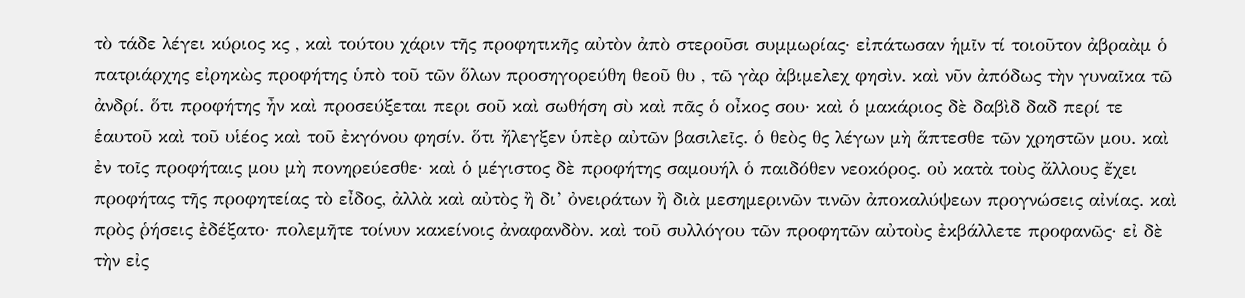τὸ τάδε λέγει κύριος κς , καὶ τούτου χάριν τῆς προφητικῆς αὐτὸν ἀπὸ στεροῦσι συμμωρίας· εἰπάτωσαν ἡμῖν τί τοιοῦτον ἀβραὰμ ὁ πατριάρχης εἰρηκὼς προφήτης ὑπὸ τοῦ τῶν ὅλων προσηγορεύθη θεοῦ θυ , τῶ γὰρ ἀβιμελεχ φησὶν. καὶ νῦν ἀπόδως τὴν γυναῖκα τῶ ἀνδρί. ὅτι προφήτης ἦν καὶ προσεύξεται περι σοῦ καὶ σωθήση σὺ καὶ πᾶς ὁ οἶκος σου· καὶ ὁ μακάριος δὲ δαβὶδ δαδ περί τε ἑαυτοῦ καὶ τοῦ υἱέος καὶ τοῦ ἐκγόνου φησίν. ὅτι ἤλεγξεν ὑπὲρ αὐτῶν βασιλεῖς. ὁ θεὸς θς λέγων μὴ ἅπτεσθε τῶν χρηστῶν μου. καὶ ἐν τοῖς προφήταις μου μὴ πονηρεύεσθε· καὶ ὁ μέγιστος δὲ προφήτης σαμουήλ ὁ παιδόθεν νεοκόρος. οὐ κατὰ τοὺς ἄλλους ἔχει προφήτας τῆς προφητείας τὸ εἶδος, ἀλλὰ καὶ αὐτὸς ἢ δι’ ὀνειράτων ἢ διὰ μεσημερινῶν τινῶν ἀποκαλύψεων προγνώσεις αἰνίας. καὶ πρὸς ῥήσεις ἐδέξατο· πολεμῆτε τοίνυν κακείνοις ἀναφανδὸν. καὶ τοῦ συλλόγου τῶν προφητῶν αὐτοὺς ἐκβάλλετε προφανῶς· εἰ δὲ τὴν εἰς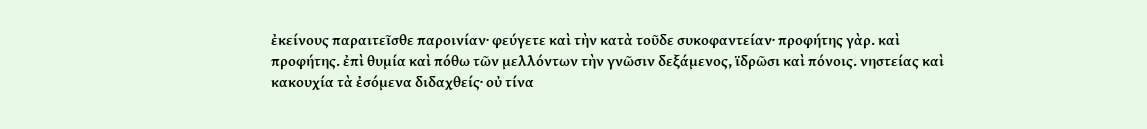ἐκείνους παραιτεῖσθε παροινίαν· φεύγετε καὶ τὴν κατὰ τοῦδε συκοφαντείαν· προφήτης γὰρ. καὶ προφήτης. ἐπὶ θυμία καὶ πόθω τῶν μελλόντων τὴν γνῶσιν δεξάμενος, ϊδρῶσι καὶ πόνοις. νηστείας καὶ κακουχία τὰ ἐσόμενα διδαχθείς· οὐ τίνα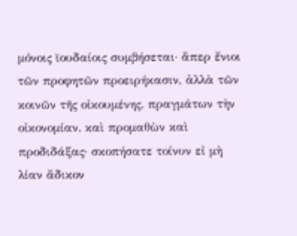μόνοις ϊουδαίοις συμβήσεται· ἅπερ ἔνιοι τῶν προφητῶν προειρήκασιν, ἀλλὰ τῶν κοινῶν τῆς οἰκουμένης. πραγμάτων τὴν οἰκονομίαν. καὶ προμαθὼν καὶ προδιδάξας· σκοπήσατε τοίνυν εἰ μὴ λίαν ἄδικον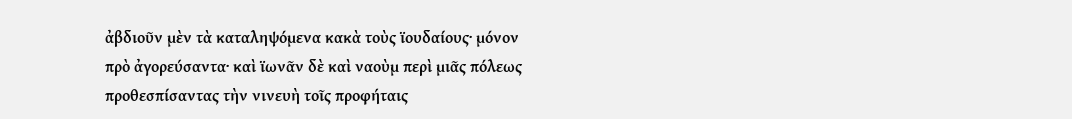ἀβδιοῦν μὲν τὰ καταληψόμενα κακὰ τοὺς ϊουδαίους· μόνον πρὸ ἀγορεύσαντα· καὶ ϊωνᾶν δὲ καὶ ναοὺμ περὶ μιᾶς πόλεως προθεσπίσαντας τὴν νινευὴ τοῖς προφήταις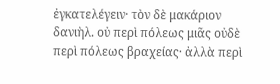ἐγκατελέγειν· τὸν δὲ μακάριον δανιὴλ. οὐ περὶ πόλεως μιᾶς οὐδὲ περὶ πόλεως βραχείας· ἀλλὰ περὶ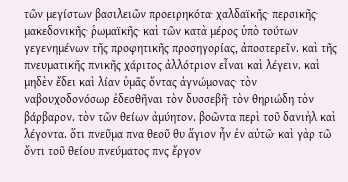τῶν μεγίστων βασιλειῶν προειρηκότα· χαλδαϊκῆς· περσικῆς· μακεδονικῆς· ῥωμαϊκῆς· καὶ τῶν κατὰ μέρος ὑπὸ τούτων γεγενημένων τῆς προφητικῆς προσηγορίας, ἀποστερεῖν. καὶ τῆς πνευματικῆς πνικῆς χάριτος ἀλλότριον εἶναι καὶ λέγειν. καὶ μηδὲν ἔδει καὶ λίαν ὑμᾶς ὄντας ἀγνώμονας· τὸν ναβουχοδονόσωρ ἐδεσθῆναι τὸν δυσσεβῆ· τὸν θηριώδη τὸν βάρβαρον. τὸν τῶν θείων ἀμύητον. βοῶντα περὶ τοῦ δανιὴλ καὶ λέγοντα. ὅτι πνεῦμα πνα θεοῦ θυ ἅγιον ἦν ἐν αὐτῶ· καὶ γὰρ τῶ ὄντι τοῦ θείου πνεύματος πνς ἔργον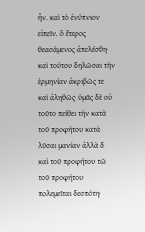ἦν. καὶ τὸ ἐνύπνιον εἰπεῖν. ὃ ἕτερος θεασάμενος ἀπελέσθη· καὶ τούτου δηλῶσαι τὴν ἑρμηνίαν ἀκριβῶς τε καὶ ἀληθῶς· ὑμᾶς δὲ οὐ τοῦτο πείθει τὴν κατὰ τοῦ προφήτου κατὰ λῦσαι μανίαν ἀλλὰ δ καὶ τοῦ προφήτου τῶ τοῦ προφήτου πολεμεῖται δεσπότη·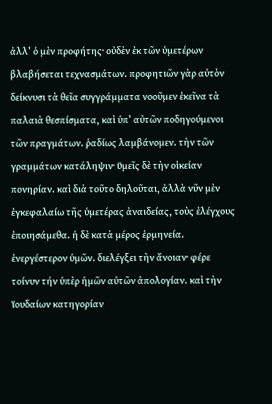ἀλλ’ ὁ μὲν προφήτης· οὐδὲν ἐκ τῶν ὑμετέρων βλαβήσεται τεχνασμάτων. προφητιῶν γὰρ αὐτὸν δείκνυσι τὰ θεῖα συγγράμματα νοοῦμεν ἐκεῖνα τὰ παλαιὰ θεσπίσματα, καὶ ὑπ’ αὐτῶν ποδηγούμενοι τῶν πραγμάτων. ῥαδίως λαμβάνομεν. τὴν τῶν γραμμάτων κατάληψιν· ϋμεῖς δὲ τὴν οἰκείαν πονηρίαν. καὶ διὰ τοῦτο δηλοῦται, ἀλλὰ νῦν μὲν ἐγκεφαλαίω τῆς ὑμετέρας ἀναιδείας, τοὺς ἐλέγχους ἐποιησάμεθα. ἡ δὲ κατὰ μέρος ἑρμηνεία. ἐνεργέστερον ὑμῶν. διελέγξει τὴν ἄνοιαν· φέρε τοίνυν τήν ὑπὲρ ἡμῶν αὐτῶν ἀπολογίαν. καὶ τὴν ϊουδαίων κατηγορίαν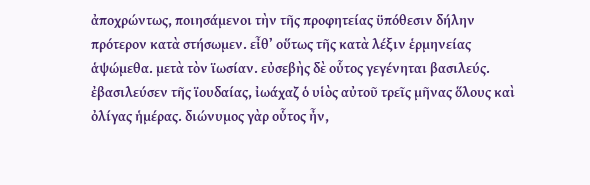ἀποχρώντως, ποιησάμενοι τὴν τῆς προφητείας ϋπόθεσιν δήλην πρότερον κατὰ στήσωμεν. εἶθ’ οὕτως τῆς κατὰ λέξιν ἑρμηνείας ἁψώμεθα. μετὰ τὸν ϊωσίαν. εὐσεβὴς δὲ οὗτος γεγένηται βασιλεύς. ἐβασιλεύσεν τῆς ϊουδαίας, ἰωάχαζ ὁ υἱὸς αὐτοῦ τρεῖς μῆνας ὅλους καὶ ὀλίγας ἡμέρας. διώνυμος γὰρ οὗτος ἦν,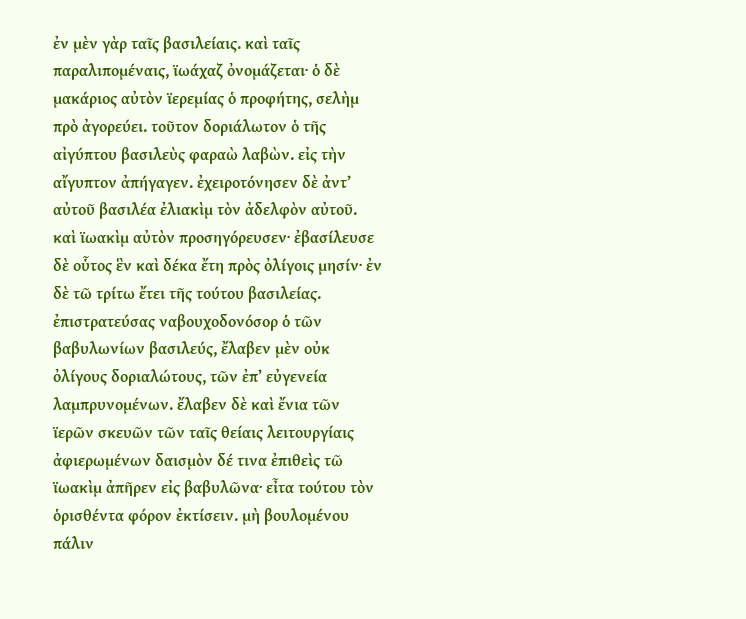ἐν μὲν γὰρ ταῖς βασιλείαις. καὶ ταῖς παραλιπομέναις, ϊωάχαζ ὀνομάζεται· ὁ δὲ μακάριος αὐτὸν ϊερεμίας ὁ προφήτης, σελὴμ πρὸ ἀγορεύει. τοῦτον δοριάλωτον ὁ τῆς αἰγύπτου βασιλεὺς φαραὼ λαβὼν. εἰς τὴν αἴγυπτον ἀπήγαγεν. ἐχειροτόνησεν δὲ ἀντ’ αὐτοῦ βασιλέα ἐλιακὶμ τὸν ἀδελφὸν αὐτοῦ. καὶ ϊωακὶμ αὐτὸν προσηγόρευσεν· ἐβασίλευσε δὲ οὗτος ἓν καὶ δέκα ἔτη πρὸς ὀλίγοις μησίν· ἐν δὲ τῶ τρίτω ἔτει τῆς τούτου βασιλείας. ἐπιστρατεύσας ναβουχοδονόσορ ὁ τῶν βαβυλωνίων βασιλεύς, ἔλαβεν μὲν οὐκ ὀλίγους δοριαλώτους, τῶν ἐπ’ εὐγενεία λαμπρυνομένων. ἔλαβεν δὲ καὶ ἔνια τῶν ϊερῶν σκευῶν τῶν ταῖς θείαις λειτουργίαις ἀφιερωμένων δαισμὸν δέ τινα ἐπιθεὶς τῶ ϊωακὶμ ἀπῆρεν εἰς βαβυλῶνα· εἶτα τούτου τὸν ὁρισθέντα φόρον ἐκτίσειν. μὴ βουλομένου πάλιν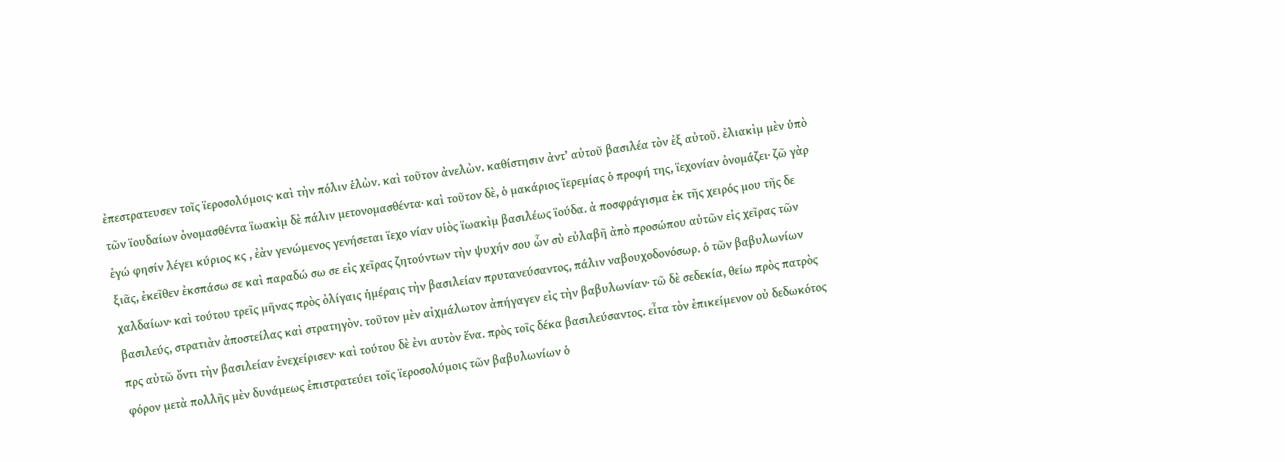ἐπεστρατευσεν τοῖς ϊεροσολύμοις· καὶ τὴν πόλιν ἑλὼν. καὶ τοῦτον ἀνελὼν. καθίστησιν ἀντ’ αὐτοῦ βασιλέα τὸν ἐξ αὐτοῦ. ἐλιακὶμ μὲν ὑπὸ τῶν ϊουδαίων ὀνομασθέντα ϊωακὶμ δὲ πάλιν μετονομασθέντα· καὶ τοῦτον δὲ, ὁ μακάριος ϊερεμίας ὁ προφή της, ϊεχονίαν ὀνομάζει· ζῶ γὰρ ἐγώ φησίν λέγει κύριος κς , ἐὰν γενώμενος γενήσεται ϊεχο νίαν υἱὸς ϊωακὶμ βασιλέως ϊούδα. ἀ ποσφράγισμα ἐκ τῆς χειρός μου τῆς δε ξιᾶς, ἐκεῖθεν ἐκσπάσω σε καὶ παραδώ σω σε εἰς χεῖρας ζητούντων τὴν ψυχήν σου ὧν σὺ εὐλαβῆ ἀπὸ προσώπου αὐτῶν εἰς χεῖρας τῶν χαλδαίων· καὶ τούτου τρεῖς μῆνας πρὸς ὀλίγαις ἡμέραις τὴν βασιλείαν πρυτανεύσαντος, πάλιν ναβουχοδονόσωρ. ὁ τῶν βαβυλωνίων βασιλεύς, στρατιὰν ἀποστείλας καὶ στρατηγὸν. τοῦτον μὲν αἰχμάλωτον ἀπήγαγεν εἰς τὴν βαβυλωνίαν· τῶ δὲ σεδεκία, θείω πρὸς πατρὸς πρς αὐτῶ ὄντι τὴν βασιλείαν ἐνεχείρισεν· καὶ τούτου δὲ ἐνι αυτὸν ἕνα. πρὸς τοῖς δέκα βασιλεύσαντος. εἶτα τὸν ἐπικείμενον οὐ δεδωκότος φόρον μετὰ πολλῆς μὲν δυνάμεως ἐπιστρατεύει τοῖς ϊεροσολύμοις τῶν βαβυλωνίων ὁ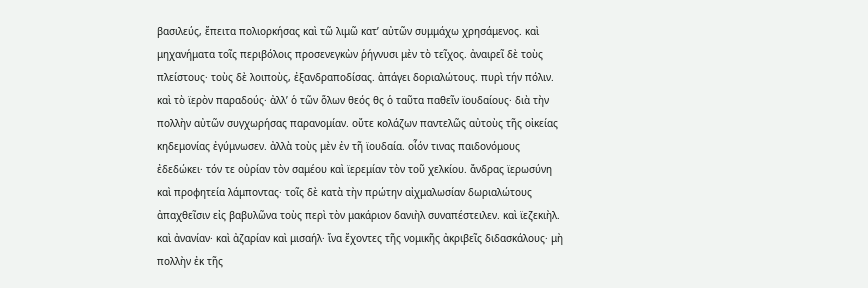βασιλεύς, ἔπειτα πολιορκήσας καὶ τῶ λιμῶ κατ’ αὐτῶν συμμάχω χρησάμενος. καὶ μηχανήματα τοῖς περιβόλοις προσενεγκὼν ῥήγνυσι μὲν τὸ τεῖχος. ἀναιρεῖ δὲ τοὺς πλείστους· τοὺς δὲ λοιποὺς, ἐξανδραποδίσας. ἀπάγει δοριαλώτους. πυρὶ τήν πόλιν. καὶ τὸ ϊερὸν παραδούς· ἀλλ’ ὁ τῶν ὅλων θεός θς ὁ ταῦτα παθεῖν ϊουδαίους· διὰ τὴν πολλὴν αὐτῶν συγχωρήσας παρανομίαν. οὔτε κολάζων παντελῶς αὐτοὺς τῆς οἰκείας κηδεμονίας ἐγύμνωσεν. ἀλλὰ τοὺς μὲν ἐν τῆ ϊουδαία. οἷόν τινας παιδονόμους ἐδεδώκει· τόν τε οὐρίαν τὸν σαμέου καὶ ϊερεμίαν τὸν τοῦ χελκίου. ἄνδρας ϊερωσύνη καὶ προφητεία λάμποντας· τοῖς δὲ κατὰ τὴν πρώτην αἰχμαλωσίαν δωριαλώτους ἀπαχθεῖσιν εἰς βαβυλῶνα τοὺς περὶ τὸν μακάριον δανιὴλ συναπέστειλεν. καὶ ϊεζεκιὴλ. καὶ ἀνανίαν· καὶ ἀζαρίαν καὶ μισαήλ· ἵνα ἔχοντες τῆς νομικῆς ἀκριβεῖς διδασκάλους· μὴ πολλὴν ἐκ τῆς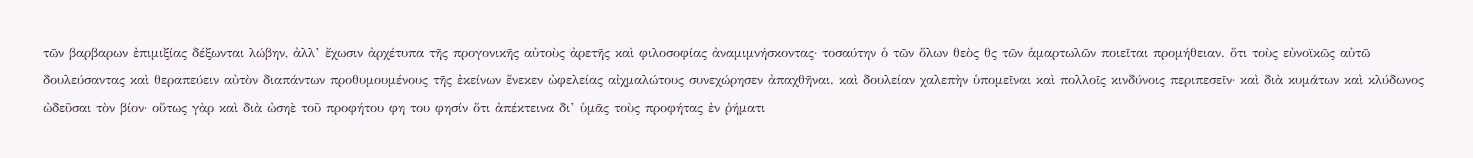τῶν βαρβαρων ἐπιμιξίας δέξωνται λώβην, ἀλλ’ ἔχωσιν ἀρχέτυπα τῆς προγονικῆς αὐτοὺς ἀρετῆς καὶ φιλοσοφίας ἀναμιμνήσκοντας· τοσαύτην ὁ τῶν ὅλων θεὸς θς τῶν ἁμαρτωλῶν ποιεῖται προμήθειαν. ὅτι τοὺς εὐνοϊκῶς αὐτῶ δουλεύσαντας καὶ θεραπεύειν αὐτὸν διαπάντων προθυμουμένους τῆς ἐκείνων ἕνεκεν ὠφελείας αἰχμαλώτους συνεχώρησεν ἀπαχθῆναι. καὶ δουλείαν χαλεπὴν ὑπομεῖναι καὶ πολλοῖς κινδύνοις περιπεσεῖν· καὶ διὰ κυμάτων καὶ κλύδωνος ὠδεῦσαι τὸν βίον· οὕτως γὰρ καὶ διὰ ὠσηὲ τοῦ προφήτου φη του φησίν ὅτι ἀπέκτεινα δι’ ὑμᾶς τοὺς προφήτας ἐν ῥήματι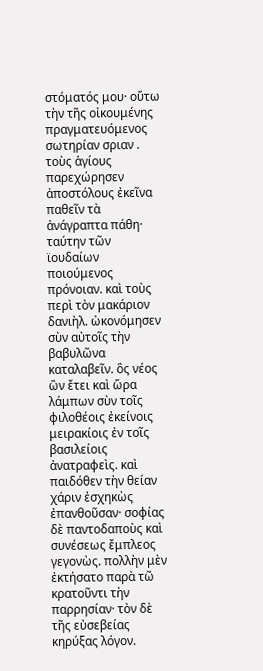στόματός μου· οὕτω τὴν τῆς οἰκουμένης πραγματευόμενος σωτηρίαν σριαν . τοὺς ἁγίους παρεχώρησεν ἀποστόλους ἐκεῖνα παθεῖν τὰ ἀνάγραπτα πάθη· ταύτην τῶν ϊουδαίων ποιούμενος πρόνοιαν. καὶ τοὺς περὶ τὸν μακάριον δανιὴλ. ὠκονόμησεν σὺν αὐτοῖς τὴν βαβυλῶνα καταλαβεῖν. ὃς νέος ὢν ἔτει καὶ ὥρα λάμπων σὺν τοῖς φιλοθέοις ἐκείνοις μειρακίοις ἐν τοῖς βασιλείοις ἀνατραφεὶς. καὶ παιδόθεν τὴν θείαν χάριν ἐσχηκὼς ἐπανθοῦσαν· σοφίας δὲ παντοδαποὺς καὶ συνέσεως ἔμπλεος γεγονὼς. πολλὴν μὲν ἐκτήσατο παρὰ τῶ κρατοῦντι τὴν παρρησίαν· τὸν δὲ τῆς εὐσεβείας κηρύξας λόγον.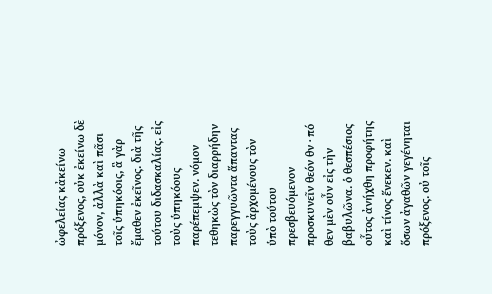ὠφελείας κἀκείνω πρόξενος, οὐκ ἐκείνω δὲ μόνον, ἀλλὰ καὶ πᾶσι τοῖς ὑπηκόοις, ἃ γὰρ ἔμαθεν ἐκεῖνος. διὰ τῆς τούτου διδασκαλίας. εἰς τοὺς ὑπηκόους παρέπεμψεν. νόμον τεθηκὼς τὸν διαρρήδην παρεγγυῶντα ἅπαντας τοὺς ἀρχομένους τὸν ὑπὸ τούτου πρεσβευόμενον προσκυνεῖν θεόν θν · πό θεν μὲν οὖν εἰς τὴν βαβυλῶνα. ὁ θεσπέσιος οὗτος ἀνήχθη προφήτης καὶ τίνος ἕνεκεν. καὶ ὅσων ἀγαθῶν γεγένηται πρόξενος. οὐ τοῖς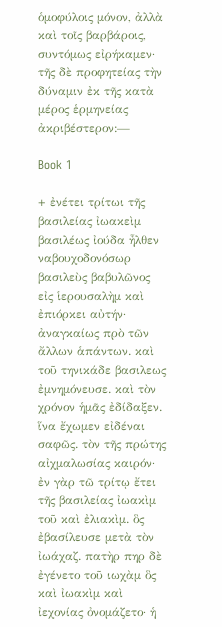ὁμοφύλοις μόνον, ἀλλὰ καὶ τοῖς βαρβάροις, συντόμως εἰρήκαμεν· τῆς δὲ προφητείας τὴν δύναμιν ἐκ τῆς κατὰ μέρος ἑρμηνείας ἀκριβέστερον:—

Book 1

+ ἐνέτει τρίτωι τῆς βασιλείας ἰωακεὶμ βασιλέως ἰούδα ἦλθεν ναβουχοδονόσωρ βασιλεὺς βαβυλῶνος εἰς ἱερουσαλὴμ καὶ ἐπιόρκει αὐτήν· ἀναγκαίως πρὸ τῶν ἄλλων ἁπάντων. καὶ τοῦ τηνικάδε βασιλεως ἐμνημόνευσε. καὶ τὸν χρόνον ἡμᾶς ἐδίδαξεν. ἵνα ἔχωμεν εἰδέναι σαφῶς. τὸν τῆς πρώτης αἰχμαλωσίας καιρόν· ἐν γὰρ τῶ τρίτῳ ἔτει τῆς βασιλείας ἰωακὶμ τοῦ καὶ ἐλιακὶμ. ὃς ἐβασίλευσε μετὰ τὸν ἰωάχαζ. πατὴρ πηρ δὲ ἐγένετο τοῦ ιωχὰμ ὃς καὶ ἰωακὶμ καὶ ἰεχονίας ὀνομάζετο· ἡ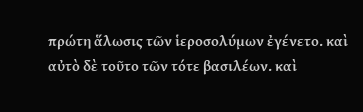πρώτη ἅλωσις τῶν ἱεροσολύμων ἐγένετο. καὶ αὐτὸ δὲ τοῦτο τῶν τότε βασιλέων. καὶ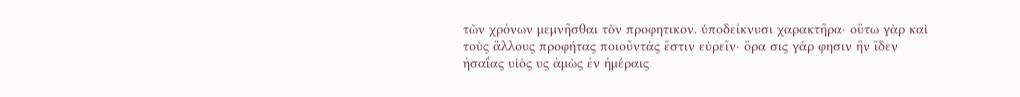τῶν χρόνων μεμνῆσθαι τὸν προφητικον. ὑποδείκνυσι χαρακτῆρα· οὕτω γὰρ καὶ τοὺς ἄλλους προφήτας ποιοῦντάς ἔστιν εὑρεῖν· ὅρα σις γάρ φησιν ἣν ἴδεν ἡσαΐας υἱὸς υς ἀμὼς ἐν ἡμέραις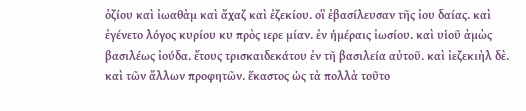ὀζίου καὶ ἰωαθὰμ καὶ ἄχαζ καὶ ἐζεκίου. οἳ ἐβασίλευσαν τῆς ἰου δαίας. καὶ ἐγένετο λόγος κυρίου κυ πρὸς ιερε μίαν. ἐν ἡμέραις ἰωσίου. καὶ υἱοῦ ἀμὼς βασιλέως ἰούδα. ἔτους τρισκαιδεκάτου ἐν τῆ βασιλεία αὐτοῦ. καὶ ἰεζεκιὴλ δὲ. καὶ τῶν ἄλλων προφητῶν. ἕκαστος ὡς τὰ πολλὰ τοῦτο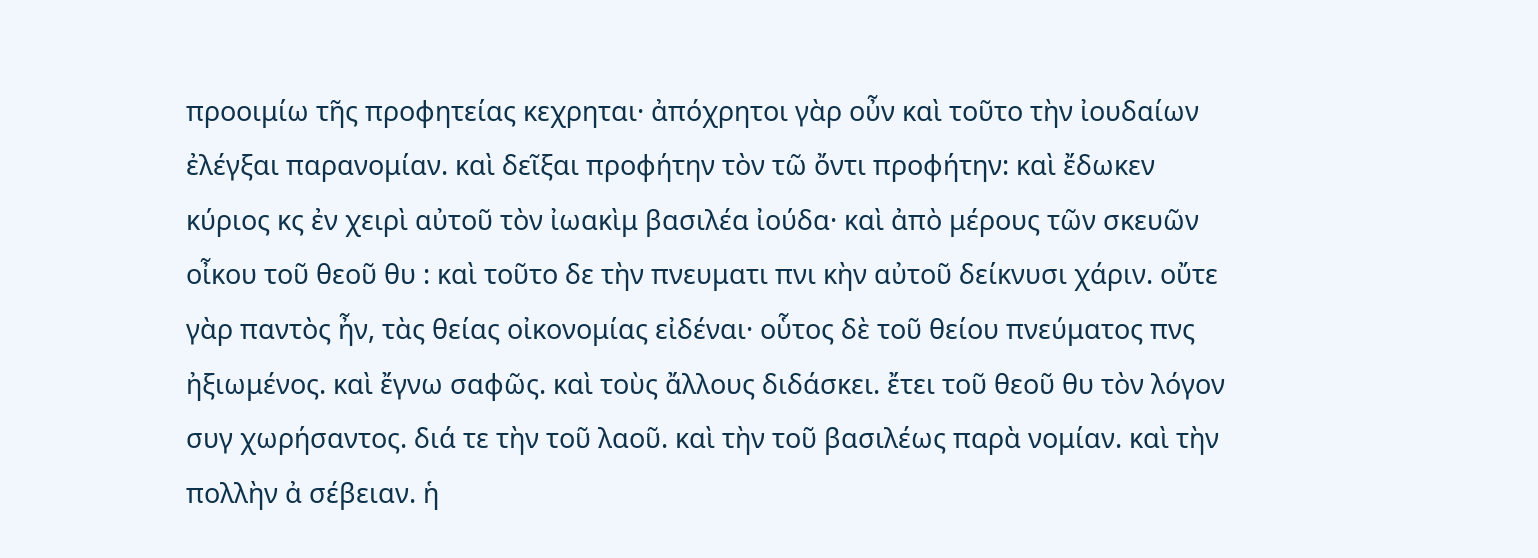προοιμίω τῆς προφητείας κεχρηται· ἀπόχρητοι γὰρ οὖν καὶ τοῦτο τὴν ἰουδαίων ἐλέγξαι παρανομίαν. καὶ δεῖξαι προφήτην τὸν τῶ ὄντι προφήτην: καὶ ἔδωκεν κύριος κς ἐν χειρὶ αὐτοῦ τὸν ἰωακὶμ βασιλέα ἰούδα· καὶ ἀπὸ μέρους τῶν σκευῶν οἶκου τοῦ θεοῦ θυ : καὶ τοῦτο δε τὴν πνευματι πνι κὴν αὐτοῦ δείκνυσι χάριν. οὔτε γὰρ παντὸς ἦν, τὰς θείας οἰκονομίας εἰδέναι· οὗτος δὲ τοῦ θείου πνεύματος πνς ἠξιωμένος. καὶ ἔγνω σαφῶς. καὶ τοὺς ἄλλους διδάσκει. ἔτει τοῦ θεοῦ θυ τὸν λόγον συγ χωρήσαντος. διά τε τὴν τοῦ λαοῦ. καὶ τὴν τοῦ βασιλέως παρὰ νομίαν. καὶ τὴν πολλὴν ἀ σέβειαν. ἡ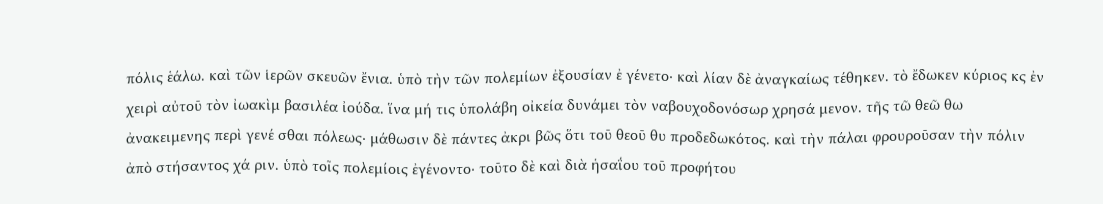πόλις ἑάλω. καὶ τῶν ἱερῶν σκευῶν ἔνια. ὑπὸ τὴν τῶν πολεμίων ἐξουσίαν ἐ γένετο· καὶ λίαν δὲ ἀναγκαίως τέθηκεν. τὸ ἔδωκεν κύριος κς ἐν χειρὶ αὐτοῦ τὸν ἰωακὶμ βασιλέα ἰούδα. ἵνα μή τις ὑπολάβη οἰκεία δυνάμει τὸν ναβουχοδονόσωρ χρησά μενον. τῆς τῶ θεῶ θω ἀνακειμενης περὶ γενέ σθαι πόλεως· μάθωσιν δὲ πάντες ἀκρι βῶς ὅτι τοῦ θεοῦ θυ προδεδωκότος. καὶ τὴν πάλαι φρουροῦσαν τὴν πόλιν ἀπὸ στήσαντος χά ριν. ὑπὸ τοῖς πολεμίοις ἐγένοντο· τοῦτο δὲ καὶ διὰ ἡσαΐου τοῦ προφήτου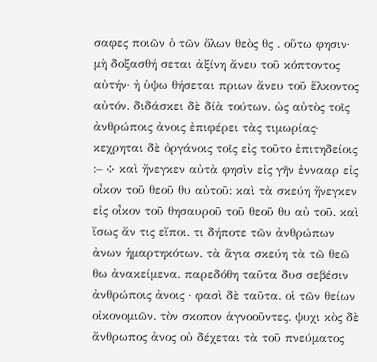σαφες ποιῶν ὁ τῶν ὅλων θεὸς θς . οὕτω φησιν· μὴ δοξασθή σεται ἀξίνη ἄνευ τοῦ κόπτοντος αὐτήν· ἠ ὑψω θήσεται πριων ἄνευ τοῦ ἕλκοντος αὐτόν. διδάσκει δὲ δίὰ τούτων. ὡς αὐτὸς τοῖς ἀνθρώποις ἀνοις ἐπιφέρει τὰς τιμωρίας· κεχρηται δὲ ὀργάνοις τοῖς εἰς τοῦτο ἐπιτηδείοις :– ⁘ καὶ ἤνεγκεν αὐτὰ φησὶν εἰς γῆν ἐννααρ εἰς οἶκον τοῦ θεοῦ θυ αὐτοῦ: καὶ τὰ σκεύη ἤνεγκεν εἰς οἶκον τοῦ θησαυροῦ τοῦ θεοῦ θυ αὐ τοῦ. καὶ ἴσως ἄν τις εἴποι. τι δήποτε τῶν ἀνθρώπων ἀνων ἡμαρτηκότων. τὰ ἅγια σκεύη τὰ τῶ θεῶ θω ἀνακείμενα. παρεδόθη ταῦτα δυσ σεβέσιν ἀνθρώποις ἀνοις · φασὶ δὲ ταῦτα. οἱ τῶν θείων οἰκονομιῶν. τὸν σκοπον ἁγνοοῦντες. ψυχι κὸς δὲ ἄνθρωπος ἀνος οὐ δέχεται τὰ τοῦ πνεύματος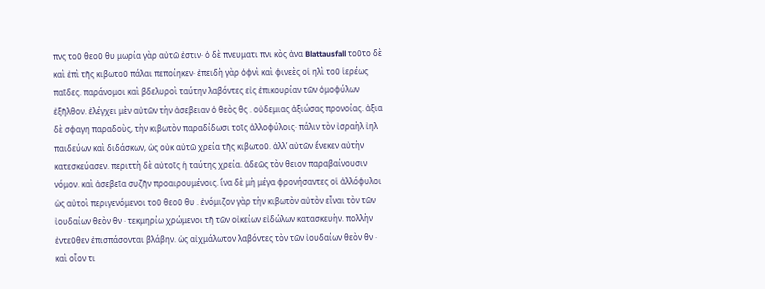πνς τοῦ θεοῦ θυ μωρία γὰρ αὐτῶ ἐστιν· ὁ δὲ πνευματι πνι κὸς ἀνα Blattausfall τοῦτο δὲ καὶ ἐπὶ τῆς κιβωτοῦ πάλαι πεποίηκεν· ἐπειδὴ γὰρ ὀφνὶ καὶ φινεὲς οἱ ηλὶ τοῦ ἱερέως παῖδες. παράνομοι καὶ βδελυροὶ ταύτην λαβόντες εἰς ἐπικουρίαν τῶν ὁμοφύλων ἐξῆλθον. ἐλέγχει μὲν αὐτῶν τὴν ἀσεβειαν ὁ θεὸς θς . οὐδεμιας ἀξιώσας προνοίας. ἀξια δὲ σφαγη παραδοὺς, τὴν κιβωτὸν παραδίδωσι τοῖς ἀλλοφύλοις· πάλιν τὸν ἰσραὴλ ἰηλ παιδεύων καὶ διδάσκων, ὡς οὐκ αὐτῶ χρεία τῆς κιβωτοῦ. ἀλλ’ αὐτῶν ἕνεκεν αὐτὴν κατεσκεύασεν. περιττὴ δὲ αὐτοῖς ἡ ταύτης χρεία. ἀδεῶς τὸν θειον παραβαίνουσιν νόμον. καὶ ἀσεβεῖα συζῆν προαιρουμένοις. ἵνα δὲ μὴ μέγα φρονήσαντες οἱ ἀλλόφυλοι ὡς αὐτοὶ περιγενόμενοι τοῦ θεοῦ θυ . ἐνόμιζον γὰρ τὴν κιβωτὸν αὐτὸν εἶναι τὸν τῶν ἰουδαίων θεὸν θν · τεκμηρίω χρώμενοι τῆ τῶν οἰκείων εἰδώλων κατασκευὴν. πολλὴν ἐντεῦθεν ἐπισπάσονται βλάβην. ὡς αἰχμάλωτον λαβόντες τὸν τῶν ἰουδαίων θεὸν θν · καὶ οἷον τι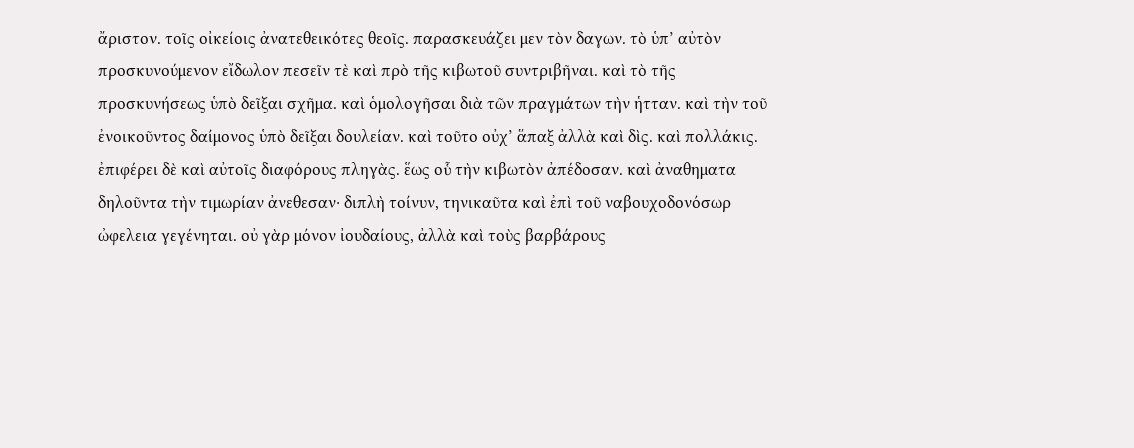ἄριστον. τοῖς οἰκείοις ἀνατεθεικότες θεοῖς. παρασκευάζει μεν τὸν δαγων. τὸ ὑπ’ αὐτὸν προσκυνούμενον εἴδωλον πεσεῖν τὲ καὶ πρὸ τῆς κιβωτοῦ συντριβῆναι. καὶ τὸ τῆς προσκυνήσεως ὑπὸ δεῖξαι σχῆμα. καὶ ὁμολογῆσαι διὰ τῶν πραγμάτων τὴν ἡτταν. καὶ τὴν τοῦ ἐνοικοῦντος δαίμονος ὑπὸ δεῖξαι δουλείαν. καὶ τοῦτο οὐχ’ ἅπαξ ἀλλὰ καὶ δὶς. καὶ πολλάκις. ἐπιφέρει δὲ καὶ αὐτοῖς διαφόρους πληγὰς. ἕως οὗ τὴν κιβωτὸν ἀπέδοσαν. καὶ ἀναθηματα δηλοῦντα τὴν τιμωρίαν ἀνεθεσαν· διπλὴ τοίνυν, τηνικαῦτα καὶ ἐπὶ τοῦ ναβουχοδονόσωρ ὠφελεια γεγένηται. οὐ γὰρ μόνον ἰουδαίους, ἀλλὰ καὶ τοὺς βαρβάρους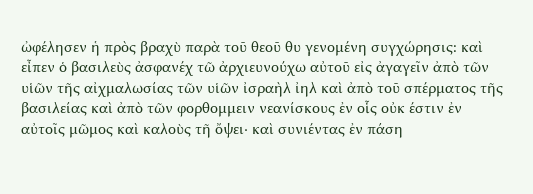ὠφέλησεν ἡ πρὸς βραχὺ παρὰ τοῦ θεοῦ θυ γενομένη συγχώρησις: καὶ εἶπεν ὁ βασιλεὺς ἀσφανέχ τῶ ἀρχιευνούχω αὐτοῦ εἰς ἀγαγεῖν ἀπὸ τῶν υἱῶν τῆς αἰχμαλωσίας τῶν υἱῶν ἰσραὴλ ἰηλ καὶ ἀπὸ τοῦ σπέρματος τῆς βασιλείας καὶ ἀπὸ τῶν φορθομμειν νεανίσκους ἐν οἷς οὐκ έστιν ἐν αὐτοῖς μῶμος καὶ καλοὺς τῆ ὄψει· καὶ συνιέντας ἐν πάση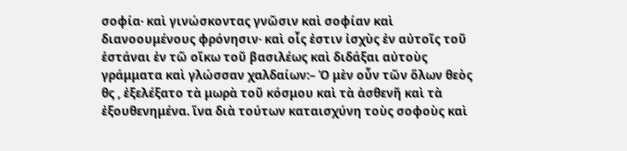σοφία· καὶ γινώσκοντας γνῶσιν καὶ σοφίαν καὶ διανοουμένους φρόνησιν· καὶ οἷς ἐστιν ἰσχὺς ἐν αὐτοῖς τοῦ ἑστάναι ἐν τῶ οἴκω τοῦ βασιλέως καὶ διδάξαι αὐτοὺς γράμματα καὶ γλώσσαν χαλδαίων:– Ὁ μὲν οὖν τῶν ὅλων θεὸς θς , ἐξελέξατο τὰ μωρὰ τοῦ κόσμου καὶ τὰ ἀσθενῆ καὶ τὰ ἐξουθενημένα. ἵνα διὰ τούτων καταισχύνη τοὺς σοφοὺς καὶ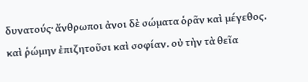δυνατούς· ἄνθρωποι ἀνοι δὲ σώματα ὁρᾶν καὶ μέγεθος. καὶ ῥώμην ἐπιζητοῦσι καὶ σοφίαν. οὐ τὴν τὰ θεῖα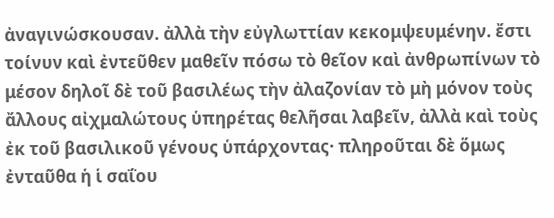ἀναγινώσκουσαν. ἀλλὰ τὴν εὐγλωττίαν κεκομψευμένην. ἔστι τοίνυν καὶ ἐντεῦθεν μαθεῖν πόσω τὸ θεῖον καὶ ἀνθρωπίνων τὸ μέσον δηλοῖ δὲ τοῦ βασιλέως τὴν ἀλαζονίαν τὸ μὴ μόνον τοὺς ἄλλους αἰχμαλώτους ὑπηρέτας θελῆσαι λαβεῖν, ἀλλὰ καὶ τοὺς ἐκ τοῦ βασιλικοῦ γένους ὑπάρχοντας· πληροῦται δὲ ὅμως ἐνταῦθα ἡ ἱ σαΐου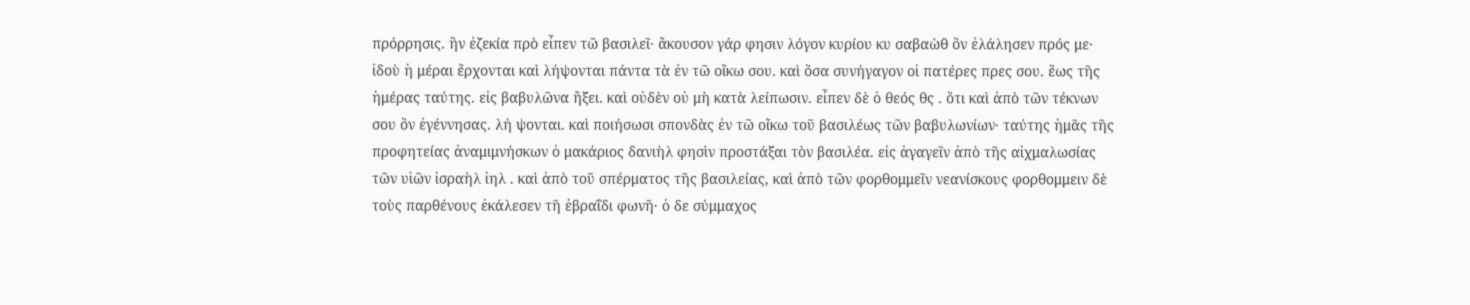πρόρρησις. ἣν ἐζεκία πρὸ εἶπεν τῶ βασιλεῖ· ἄκουσον γάρ φησιν λόγον κυρίου κυ σαβαὼθ ὃν ἐλάλησεν πρός με· ἰδοὺ ἡ μέραι ἔρχονται καὶ λήψονται πάντα τὰ ἐν τῶ οἴκω σου. καὶ ὅσα συνήγαγον οἱ πατέρες πρες σου. ἕως τῆς ἡμέρας ταύτης. εἰς βαβυλῶνα ἤξει. καὶ οὐδὲν οὐ μὴ κατὰ λείπωσιν. εἶπεν δὲ ὁ θεός θς . ὅτι καὶ ἀπὸ τῶν τέκνων σου ὃν ἐγέννησας. λή ψονται. καὶ ποιήσωσι σπονδὰς ἐν τῶ οἴκω τοῦ βασιλέως τῶν βαβυλωνίων· ταύτης ἡμᾶς τῆς προφητείας ἀναμιμνήσκων ὁ μακάριος δανιὴλ φησὶν προστάξαι τὸν βασιλέα. εἰς ἀγαγεῖν ἀπὸ τῆς αἰχμαλωσίας τῶν υἱῶν ἰσραὴλ ἰηλ . καὶ ἀπὸ τοῦ σπέρματος τῆς βασιλείας, καὶ ἀπὸ τῶν φορθομμεῖν νεανίσκους φορθομμειν δὲ τοὺς παρθένους ἐκάλεσεν τῆ ἑβραΐδι φωνῆ· ὁ δε σύμμαχος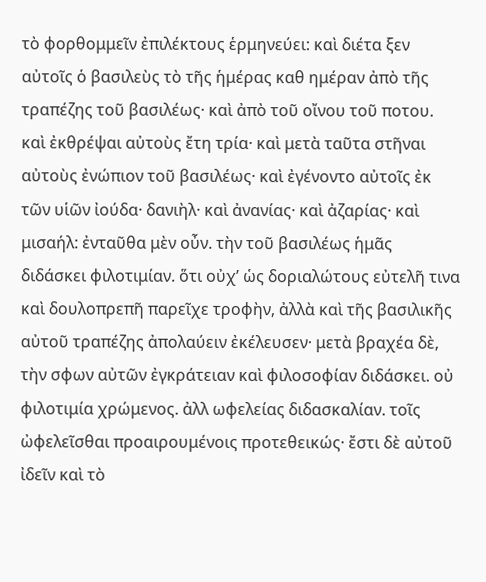τὸ φορθομμεῖν ἐπιλέκτους ἑρμηνεύει: καὶ διέτα ξεν αὐτοῖς ὁ βασιλεὺς τὸ τῆς ἡμέρας καθ ημέραν ἀπὸ τῆς τραπέζης τοῦ βασιλέως· καὶ ἀπὸ τοῦ οἴνου τοῦ ποτου. καὶ ἐκθρέψαι αὐτοὺς ἔτη τρία· καὶ μετὰ ταῦτα στῆναι αὐτοὺς ἐνώπιον τοῦ βασιλέως· καὶ ἐγένοντο αὐτοῖς ἐκ τῶν υἱῶν ἰούδα· δανιὴλ· καὶ ἀνανίας· καὶ ἀζαρίας· καὶ μισαήλ: ἐνταῦθα μὲν οὖν. τὴν τοῦ βασιλέως ἡμᾶς διδάσκει φιλοτιμίαν. ὅτι οὐχ’ ὡς δοριαλώτους εὐτελῆ τινα καὶ δουλοπρεπῆ παρεῖχε τροφὴν, ἀλλὰ καὶ τῆς βασιλικῆς αὐτοῦ τραπέζης ἀπολαύειν ἐκέλευσεν· μετὰ βραχέα δὲ, τὴν σφων αὐτῶν ἐγκράτειαν καὶ φιλοσοφίαν διδάσκει. οὐ φιλοτιμία χρώμενος. ἀλλ ωφελείας διδασκαλίαν. τοῖς ὠφελεῖσθαι προαιρουμένοις προτεθεικώς· ἔστι δὲ αὐτοῦ ἰδεῖν καὶ τὸ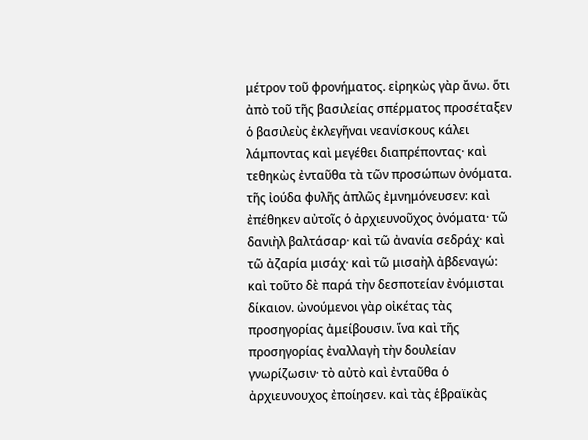μέτρον τοῦ φρονήματος. εἰρηκὼς γὰρ ἄνω. ὅτι ἀπὸ τοῦ τῆς βασιλείας σπέρματος προσέταξεν ὁ βασιλεὺς ἐκλεγῆναι νεανίσκους κάλει λάμποντας καὶ μεγέθει διαπρέποντας· καὶ τεθηκὼς ἐνταῦθα τὰ τῶν προσώπων ὀνόματα. τῆς ἰούδα φυλῆς ἁπλῶς ἐμνημόνευσεν: καὶ ἐπέθηκεν αὐτοῖς ὁ ἀρχιευνοῦχος ὀνόματα· τῶ δανιὴλ βαλτάσαρ· καὶ τῶ ἀνανία σεδράχ· καὶ τῶ ἀζαρία μισάχ· καὶ τῶ μισαὴλ ἀβδεναγώ: καὶ τοῦτο δὲ παρά τὴν δεσποτείαν ἐνόμισται δίκαιον. ὠνούμενοι γὰρ οἰκέτας τὰς προσηγορίας ἀμείβουσιν. ἵνα καὶ τῆς προσηγορίας ἐναλλαγὴ τὴν δουλείαν γνωρίζωσιν· τὸ αὐτὸ καὶ ἐνταῦθα ὁ ἀρχιευνουχος ἐποίησεν. καὶ τὰς ἑβραϊκὰς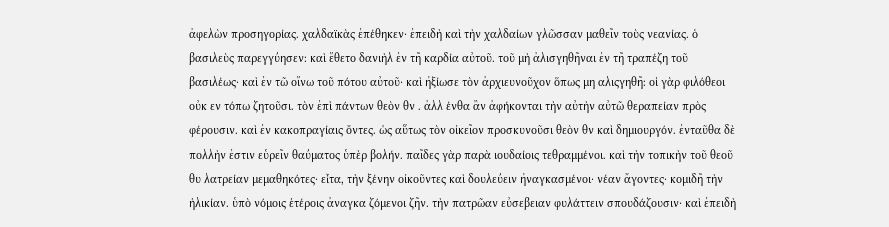ἀφελὼν προσηγορίας. χαλδαϊκὰς ἐπέθηκεν· ἐπειδὴ καὶ τὴν χαλδαίων γλῶσσαν μαθεῖν τοὺς νεανίας. ὁ βασιλεὺς παρεγγύησεν: καὶ ἔθετο δανιὴλ ἐν τῆ καρδία αὐτοῦ. τοῦ μὴ ἀλισγηθῆναι ἐν τῆ τραπέζη τοῦ βασιλέως· καὶ ἐν τῶ οἴνω τοῦ πότου αὐτοῦ· καὶ ἠξίωσε τὸν ἀρχιευνοῦχον ὅπως μη αλιςγηθῆ: oἱ γὰρ φιλόθεοι οὐκ εν τόπω ζητοῦσι. τὸν ἐπὶ πάντων θεὸν θν . ἀλλ ένθα ἂν ἀφήκονται τὴν αὐτὴν αὐτῶ θεραπείαν πρὸς φέρουσιν. καὶ ἐν κακοπραγίαις ὄντες. ὡς αὕτως τὸν οἰκεῖον προσκυνοῦσι θεὸν θν καὶ δημιουργόν. ἐνταῦθα δὲ πολλὴν ἐστιν εὑρεῖν θαύματος ὑπὲρ βολήν. παῖδες γὰρ παρὰ ιουδαίοις τεθραμμένοι. καὶ τὴν τοπικὴν τοῦ θεοῦ θυ λατρείαν μεμαθηκότες· εἶτα, τὴν ξένην οἰκοῦντες καὶ δουλεύειν ἠναγκασμένοι· νέαν ἄγοντες· κομιδῆ τὴν ἡλικίαν. ὑπὸ νόμοις ἑτέροις ἀναγκα ζόμενοι ζῆν. τὴν πατρῶαν εὐσεβειαν φυλάττειν σπουδάζουσιν· καὶ ἐπειδὴ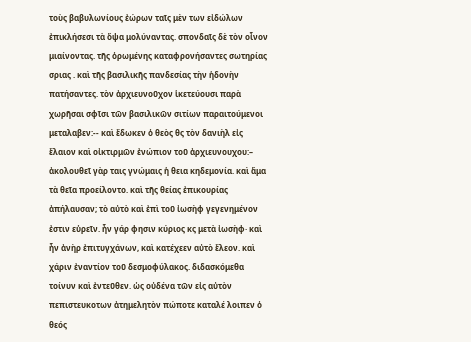τοὺς βαβυλωνίους ἐώρων ταῖς μὲν των εἰδώλων ἐπικλήσεσι τὰ ὄψα μολύναντας. σπονδαῖς δὲ τὸν οἶνον μιαίνοντας. τῆς ὁρωμένης καταφρονήσαντες σωτηρίας σριας . καὶ τῆς βασιλικῆς πανδεσίας τὴν ἡδονὴν πατήσαντες. τὸν ἀρχιευνοῦχον ἱκετεύουσι παρὰ χωρῆσαι σφῖσι τῶν βασιλικῶν σιτίων παραιτούμενοι μεταλαβεν:-- καὶ ἔδωκεν ὁ θεὸς θς τὸν δανιὴλ εἰς ἔλαιον καὶ οἰκτιρμῶν ἐνώπιον τοῦ ἀρχιευνουχου:– ἀκολουθεῖ γὰρ ταις γνώμαις ἡ θεια κηδεμονία. καὶ ἅμα τὰ θεῖα προείλοντο. καὶ τῆς θείας ἐπικουρίας ἀπήλαυσαν; τὸ αὐτὸ καὶ ἐπὶ τοῦ ἰωσὴφ γεγενημένον ἐστιν εὑρεῖν. ἦν γάρ φησιν κύριος κς μετὰ ἰωσὴφ· καὶ ἦν ἀνὴρ ἐπιτυγχάνων, καὶ κατέχεεν αὐτὸ ἔλεον. καὶ χάριν ἐναντίον τοῦ δεσμοφύλακος. διδασκόμεθα τοίνυν καὶ ἐντεῦθεν. ὡς οὐδένα τῶν εἰς αὐτὸν πεπιστευκοτων ἀτημελητὸν πώποτε καταλέ λοιπεν ὁ θεός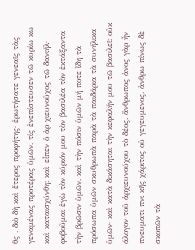θς . διὸ δὴ καὶ ἕτερος προφήτης· ἐρωτήσατε γενεαῖς τὰς γεναμένας προτέρας ὑμῶν. τίς ἐνεπίστευσεν τῶ κυρίω κω καὶ καταισχύνθη: καὶ εἶπεν ὁ ἀρ χιευνοῦχος τῶ δανιήλ· φοβοῦμαι ἐγὼ τὸν κύριόν μου τὸν βασιλέα τὸν ἐκτάξαντα τὴν βρῶσιν ὑμῶν. καὶ τὴν πόσιν ὑμῶν μή ποτε ἴδη τὰ πρόσωπα ὑμῶν σκυθρωπὰ παρὰ τὰ παιδάρια τὰ συνήλικα ὑμῶν· καὶ κατὰ δικάσηται τὴν κεφαλήν μου τῶ βασιλεῖ: οὐκ άλογον τοῦ ἀρχιευνούχου τὸ δέος. ἄνθρωπος ἀνος γὰρ ἦν πνευματι πνι κῆς χάριτος οὐ γεγευμενος. ἀνθρω πίνως δὲ σκοπῶν τὰ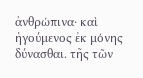ἀνθρώπινα· καὶ ἡγούμενος ἐκ μόνης δύνασθαι. τῆς τῶν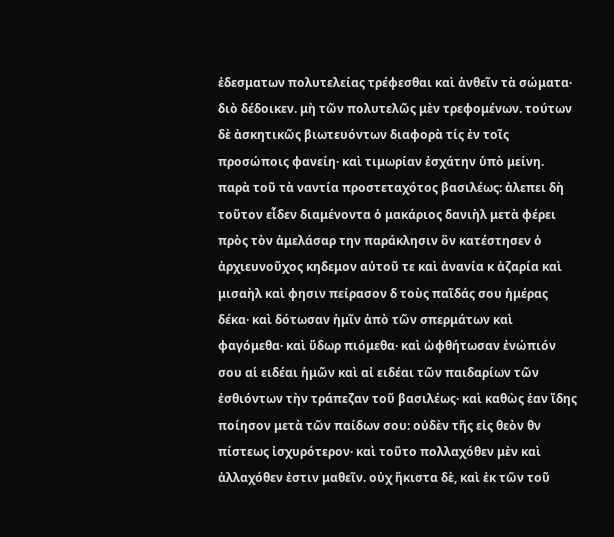ἐδεσματων πολυτελείας τρέφεσθαι καὶ ἀνθεῖν τὰ σώματα· διὸ δέδοικεν. μὴ τῶν πολυτελῶς μὲν τρεφομένων. τούτων δὲ ἀσκητικῶς βιωτευόντων διαφορὰ τίς ἐν τοῖς προσώποις φανείη· καὶ τιμωρίαν ἐσχάτην ὑπὸ μείνη. παρὰ τοῦ τὰ ναντία προστεταχότος βασιλέως: ἀλεπει δὴ τοῦτον εἶδεν διαμένοντα ὁ μακάριος δανιὴλ μετὰ φέρει πρὸς τὸν ἀμελάσαρ την παράκλησιν ὃν κατέστησεν ὁ ἀρχιευνοῦχος κηδεμον αὐτοῦ τε καὶ ἀνανία κ ἀζαρία καὶ μισαὴλ καὶ φησιν πείρασον δ τοὺς παῖδάς σου ἡμέρας δέκα· καὶ δότωσαν ἡμῖν ἀπὸ τῶν σπερμάτων καὶ φαγόμεθα· καὶ ὕδωρ πιόμεθα· καὶ ὠφθήτωσαν ἐνώπιόν σου αἱ ειδέαι ἡμῶν καὶ αἰ ειδέαι τῶν παιδαρίων τῶν ἐσθιόντων τὴν τράπεζαν τοῦ βασιλέως· καὶ καθὼς ἐαν ἴδης ποίησον μετὰ τῶν παίδων σου: οὐδὲν τῆς εἰς θεὸν θν πίστεως ἰσχυρότερον· καὶ τοῦτο πολλαχόθεν μὲν καὶ ἀλλαχόθεν ἐστιν μαθεῖν. οὐχ ἥκιστα δὲ, καὶ ἐκ τῶν τοῦ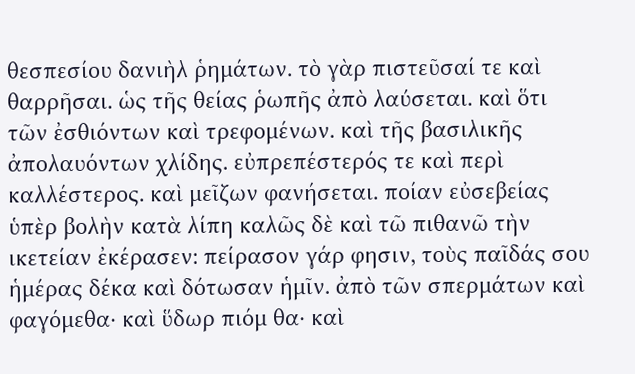θεσπεσίου δανιὴλ ῥημάτων. τὸ γὰρ πιστεῦσαί τε καὶ θαρρῆσαι. ὡς τῆς θείας ῥωπῆς ἀπὸ λαύσεται. καὶ ὅτι τῶν ἐσθιόντων καὶ τρεφομένων. καὶ τῆς βασιλικῆς ἀπολαυόντων χλίδης. εὐπρεπέστερός τε καὶ περὶ καλλέστερος. καὶ μεῖζων φανήσεται. ποίαν εὐσεβείας ὑπὲρ βολὴν κατὰ λίπη καλῶς δὲ καὶ τῶ πιθανῶ τὴν ικετείαν ἐκέρασεν: πείρασον γάρ φησιν, τοὺς παῖδάς σου ἡμέρας δέκα καὶ δότωσαν ἡμῖν. ἀπὸ τῶν σπερμάτων καὶ φαγόμεθα· καὶ ὕδωρ πιόμ θα· καὶ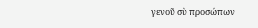γενοῦ σὺ προσώπων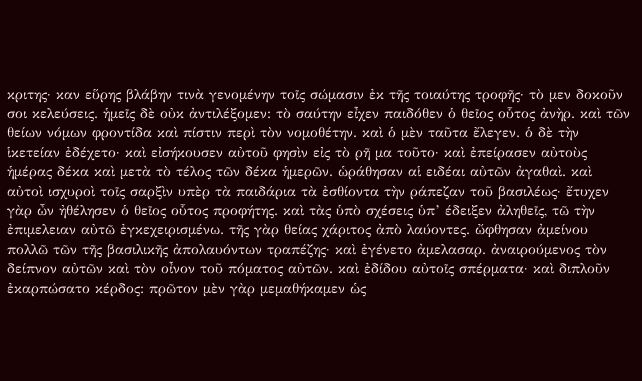κριτης· καν εὕρης βλάβην τινὰ γενομένην τοῖς σώμασιν ἐκ τῆς τοιαύτης τροφῆς· τὸ μεν δοκοῦν σοι κελεύσεις. ἡμεῖς δὲ οὐκ ἀντιλέξομεν: τὸ σαύτην εἶχεν παιδόθεν ὁ θεῖος οὗτος ἀνὴρ. καὶ τῶν θείων νόμων φροντίδα καὶ πίστιν περὶ τὸν νομοθέτην. καὶ ὁ μὲν ταῦτα ἔλεγεν. ὁ δὲ τὴν ἱκετείαν ἐδέχετο· καὶ εἰσήκουσεν αὐτοῦ φησὶν εἰς τὸ ρῆ μα τοῦτο· καὶ ἐπείρασεν αὐτοὺς ἡμέρας δέκα καὶ μετὰ τὸ τέλος τῶν δέκα ἡμερῶν. ὡράθησαν αἱ ειδέαι αὐτῶν ἀγαθαὶ. καὶ αὐτοὶ ισχυροὶ τοῖς σαρξὶν υπὲρ τὰ παιδάρια τὰ ἐσθίοντα τὴν ράπεζαν τοῦ βασιλέως· ἔτυχεν γὰρ ὦν ἠθέλησεν ὁ θεῖος οὗτος προφήτης. καὶ τὰς ὑπὸ σχέσεις ὑπ’ έδειξεν ἀληθεῖς, τῶ τὴν ἐπιμελειαν αὐτῶ ἐγκεχειρισμένω. τῆς γὰρ θείας χάριτος ἀπὸ λαύοντες. ὤφθησαν ἀμείνου πολλῶ τῶν τῆς βασιλικῆς ἀπολαυόντων τραπέζης· καὶ ἐγένετο ἀμελασαρ. ἀναιρούμενος τὸν δείπνον αὐτῶν καὶ τὸν οἶνον τοῦ πόματος αὐτῶν. καὶ ἐδίδου αὐτοῖς σπέρματα· καὶ διπλοῦν ἐκαρπώσατο κέρδος: πρῶτον μὲν γὰρ μεμαθήκαμεν ὡς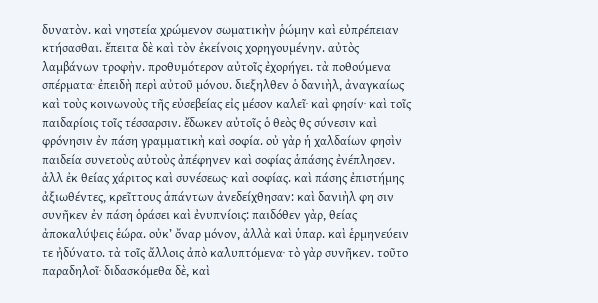δυνατὸν. καὶ νηστεία χρώμενον σωματικὴν ῥώμην καὶ εὐπρέπειαν κτήσασθαι. ἔπειτα δὲ καὶ τὸν ἐκείνοις χορηγουμένην. αὐτὸς λαμβάνων τροφὴν. προθυμότερον αὐτοῖς ἐχορήγει. τὰ ποθούμενα σπέρματα· ἐπειδὴ περὶ αὐτοῦ μόνου. διεξηλθεν ὁ δανιὴλ, ἀναγκαίως καὶ τοὺς κοινωνοὺς τῆς εὐσεβείας εἰς μέσον καλεῖ· καὶ φησίν· καὶ τοῖς παιδαρίοις τοῖς τέσσαρσιν. ἔδωκεν αὐτοῖς ὁ θεὸς θς σύνεσιν καὶ φρόνησιν ἐν πάση γραμματικὴ καὶ σοφία. οὐ γὰρ ἡ χαλδαίων φησὶν παιδεία συνετοὺς αὐτοὺς ἀπέφηνεν καὶ σοφίας ἁπάσης ἐνέπλησεν. ἀλλ ἐκ θείας χάριτος καὶ συνέσεως· καὶ σοφίας. καὶ πάσης ἐπιστήμης ἀξιωθέντες, κρεῖττους ἁπάντων ἀνεδείχθησαν: καὶ δανιὴλ φη σιν συνῆκεν ἐν πάση ὁράσει καὶ ἐνυπνίοις: παιδόθεν γὰρ, θείας ἀποκαλύψεις ἑώρα. οὐκ’ ὄναρ μόνον, ἀλλὰ καὶ ὑπαρ. καὶ ἑρμηνεύειν τε ἠδύνατο. τὰ τοῖς ἄλλοις ἀπὸ καλυπτόμενα· τὸ γὰρ συνῆκεν. τοῦτο παραδηλοῖ· διδασκόμεθα δὲ, καὶ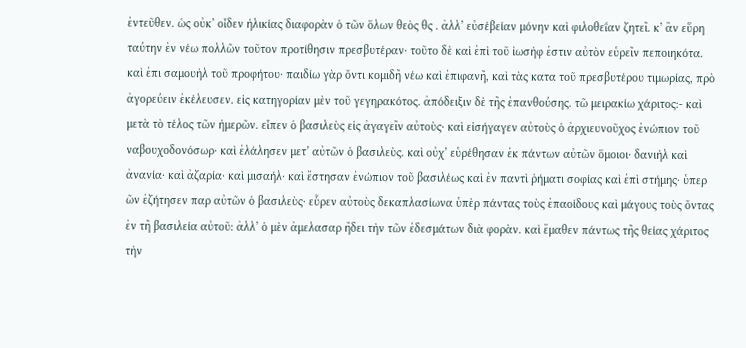ἐντεῦθεν. ὡς οὐκ’ οἶδεν ἡλικίας διαφορὰν ὁ τῶν ὅλων θεὸς θς . ἀλλ’ εὐσέβείαν μόνην καὶ φιλοθεΐαν ζητεῖ. κ’ ἂν εὕρη ταύτην ἐν νέω πολλῶν τοῦτον προτίθησιν πρεσβυτέραν· τοῦτο δὲ καὶ ἐπὶ τοῦ ἰωσὴφ ἐστιν αὐτὸν εὑρεῖν πεποιηκότα. καὶ ἐπι σαμουὴλ τοῦ προφήτου· παιδίω γὰρ ὄντι κομιδῆ νέω καὶ ἐπιφανῆ, καὶ τὰς κατα τοῦ πρεσβυτέρου τιμωρίας, πρὸ ἀγορεύειν ἐκέλευσεν. εἰς κατηγορίαν μὲν τοῦ γεγηρακότος. ἀπόδειξιν δὲ τῆς ἐπανθούσης. τῶ μειρακίω χάριτος:- καὶ μετὰ τὸ τέλος τῶν ἡμερῶν. εἶπεν ὁ βασιλεὺς εἰς ἀγαγεῖν αὐτοὺς· καὶ εἰσήγαγεν αὐτοὺς ὁ ἀρχιευνοῦχος ἐνώπιον τοῦ ναβουχοδονόσωρ· καὶ ἐλάλησεν μετ’ αὐτῶν ὁ βασιλεὺς. καὶ οὐχ’ εὑρέθησαν ἐκ πάντων αὐτῶν ὅμοιοι· δανιὴλ καὶ ἀνανία· καὶ ἀζαρία· καὶ μισαήλ· καὶ ἔστησαν ἐνώπιον τοῦ βασιλέως καὶ ἐν παντὶ ῥήματι σοφίας καὶ ἐπὶ στήμης· ὑπερ ῶν ἐζήτησεν παρ αὐτῶν ὁ βασιλεὺς· εὗρεν αὐτοὺς δεκαπλασίωνα ὑπὲρ πάντας τοὺς ἐπαοίδους καὶ μάγους τοὺς ὄντας ἐν τῆ βασιλεία αὐτοῦ: ἀλλ’ ὁ μὲν ἀμελασαρ ἤδει τὴν τῶν ἐδεσμάτων διὰ φορὰν. καὶ ἔμαθεν πάντως τῆς θείας χάριτος τὴν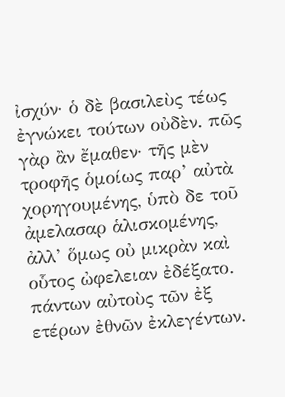ἰσχύν· ὁ δὲ βασιλεὺς τέως ἐγνώκει τούτων οὐδὲν. πῶς γὰρ ἂν ἔμαθεν· τῆς μὲν τροφῆς ὁμοίως παρ’ αὐτὰ χορηγουμένης, ὑπὸ δε τοῦ ἀμελασαρ ἁλισκομένης, ἀλλ’ ὅμως οὐ μικρὰν καὶ οὗτος ὠφελειαν ἐδέξατο. πάντων αὐτοὺς τῶν ἐξ ετέρων ἐθνῶν ἐκλεγέντων.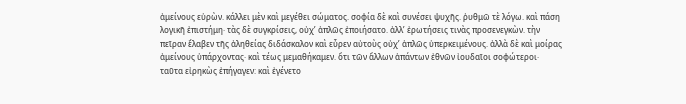ἀμείνους εὑρὼν. κάλλει μὲν καὶ μεγέθει σώματος. σοφία δὲ καὶ συνέσει ψυχῆς. ῥυθμῶ τὲ λόγω. καὶ πάση λογικῆ ἐπιστήμη· τὰς δὲ συγκρίσεις, οὐχ’ ἁπλῶς ἐποιήσατο. ἀλλ’ ἐρωτήσεις τινὰς προσενεγκὼν. τὴν πεῖραν ἔλαβεν τῆς ἀληθείας διδάσκαλον καὶ εὗρεν αὐτοὺς οὐχ’ ἁπλῶς ὑπερκειμένους. ἀλλὰ δὲ καὶ μοίρας ἀμείνους ὑπάρχοντας· καὶ τέως μεμαθήκαμεν. ὅτι τῶν ἄλλων ἁπάντων ἐθνῶν ἰουδαῖοι σοφώτεροι· ταῦτα εἰρηκὼς ἐπήγαγεν: καὶ ἐγένετο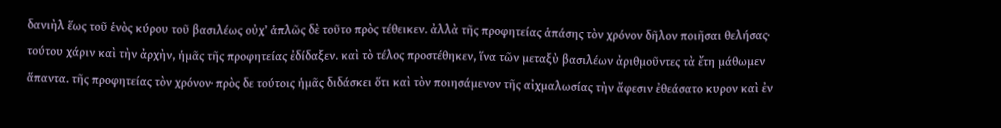δανιὴλ ἕως τοῦ ἑνὸς κύρου τοῦ βασιλέως οὐχ’ ἁπλῶς δὲ τοῦτο πρὸς τέθεικεν. ἀλλὰ τῆς προφητείας ἁπάσης τὸν χρόνον δῆλον ποιῆσαι θελήσας· τούτου χάριν καὶ τὴν ἀρχὴν, ἡμᾶς τῆς προφητείας ἐδίδαξεν. καὶ τὸ τέλος προστέθηκεν, ἵνα τῶν μεταξὺ βασιλέων ἀριθμοῦντες τὰ ἔτη μάθωμεν ἅπαντα. τῆς προφητείας τὸν χρόνον· πρὸς δε τούτοις ἡμᾶς διδάσκει ὅτι καὶ τὸν ποιησάμενον τῆς αἰχμαλωσίας τὴν ἄφεσιν ἐθεάσατο κυρον καὶ ἐν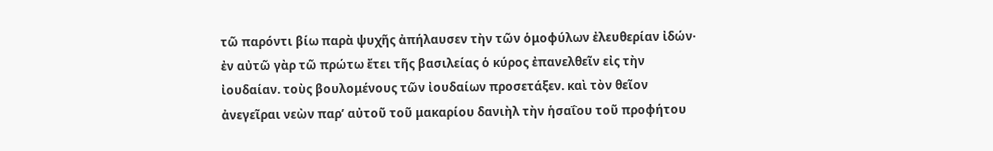τῶ παρόντι βίω παρὰ ψυχῆς ἀπήλαυσεν τὴν τῶν ὁμοφύλων ἐλευθερίαν ἰδών· ἐν αὐτῶ γὰρ τῶ πρώτω ἔτει τῆς βασιλείας ὁ κύρος ἐπανελθεῖν εἰς τὴν ἰουδαίαν. τοὺς βουλομένους τῶν ἰουδαίων προσετάξεν. καὶ τὸν θεῖον ἀνεγεῖραι νεὼν παρ’ αὐτοῦ τοῦ μακαρίου δανιὴλ τὴν ἡσαΐου τοῦ προφήτου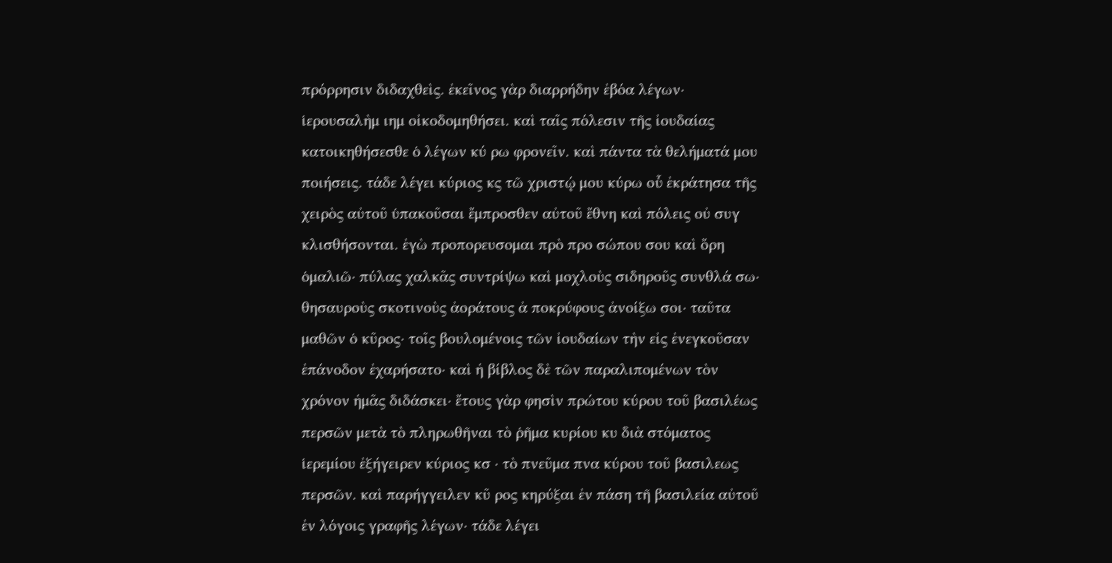πρόρρησιν διδαχθεὶς. ἐκεῖνος γὰρ διαρρήδην ἐβόα λέγων· ἱερουσαλὴμ ιημ οἰκοδομηθήσει. καὶ ταῖς πόλεσιν τῆς ἰουδαίας κατοικηθήσεσθε ὁ λέγων κύ ρω φρονεῖν. καὶ πάντα τὰ θελήματά μου ποιήσεις. τάδε λέγει κύριος κς τῶ χριστῴ μου κύρω οὗ ἐκράτησα τῆς χειρὸς αὐτοῦ ὑπακοῦσαι ἔμπροσθεν αὐτοῦ ἔθνη καὶ πόλεις οὐ συγ κλισθήσονται. ἐγὼ προπορευσομαι πρὸ προ σώπου σου καὶ ὄρη ὁμαλιῶ· πύλας χαλκᾶς συντρίψω καὶ μοχλοὺς σιδηροῦς συνθλά σω· θησαυροὺς σκοτινοὺς ἀοράτους ἀ ποκρύφους ἀνοίξω σοι· ταῦτα μαθῶν ὁ κῦρος· τοῖς βουλομένοις τῶν ἰουδαίων τὴν εἰς ἐνεγκοῦσαν ἐπάνοδον ἐχαρήσατο· καὶ ἡ βίβλος δὲ τῶν παραλιπομένων τὸν χρόνον ἡμᾶς διδάσκει· ἔτους γὰρ φησὶν πρώτου κύρου τοῦ βασιλέως περσῶν μετὰ τὸ πληρωθῆναι τὸ ῥῆμα κυρίου κυ διὰ στόματος ἱερεμίου ἐξήγειρεν κύριος κσ · τὸ πνεῦμα πνα κύρου τοῦ βασιλεως περσῶν. καὶ παρήγγειλεν κῦ ρος κηρύξαι ἐν πάση τῆ βασιλεία αὐτοῦ ἐν λόγοις γραφῆς λέγων· τάδε λέγει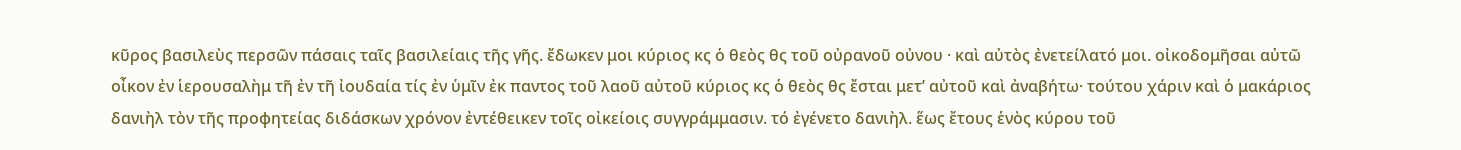κῦρος βασιλεὺς περσῶν πάσαις ταῖς βασιλείαις τῆς γῆς. ἔδωκεν μοι κύριος κς ὁ θεὸς θς τοῦ οὐρανοῦ οὐνου · καὶ αὐτὸς ἐνετείλατό μοι. οἰκοδομῆσαι αὐτῶ οἶκον ἐν ἱερουσαλὴμ τῆ ἐν τῆ ἰουδαία τίς ἐν ὑμῖν ἐκ παντος τοῦ λαοῦ αὐτοῦ κύριος κς ὁ θεὸς θς ἔσται μετ’ αὐτοῦ καὶ ἀναβήτω· τούτου χάριν καὶ ὁ μακάριος δανιὴλ τὸν τῆς προφητείας διδάσκων χρόνον ἐντέθεικεν τοῖς οἰκείοις συγγράμμασιν. τό ἐγένετο δανιὴλ. ἕως ἔτους ἑνὸς κύρου τοῦ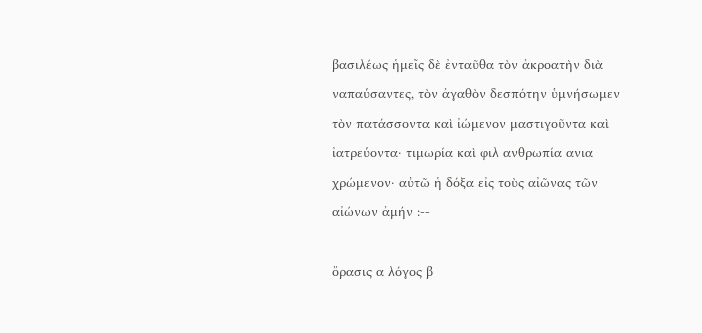βασιλέως ἡμεῖς δὲ ἐνταῦθα τὸν ἀκροατὴν διὰ ναπαύσαντες, τὸν ἀγαθὸν δεσπότην ὑμνήσωμεν τὸν πατάσσοντα καὶ ἰώμενον μαστιγοῦντα καὶ ἰατρεύοντα· τιμωρία καὶ φιλ ανθρωπία ανια χρώμενον· αὐτῶ ἡ δόξα εἰς τοὺς αἰῶνας τῶν αἰώνων ἀμήν :--

ὄρασις α λόγος β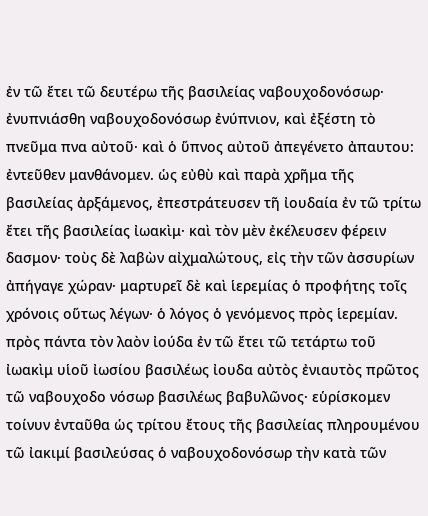ἐν τῶ ἔτει τῶ δευτέρω τῆς βασιλείας ναβουχοδονόσωρ· ἐνυπνιάσθη ναβουχοδονόσωρ ἐνύπνιον, καὶ ἐξέστη τὸ πνεῦμα πνα αὐτοῦ· καὶ ὁ ὕπνος αὐτοῦ ἀπεγένετο ἀπαυτου: ἐντεῦθεν μανθάνομεν. ὡς εὐθὺ καὶ παρὰ χρῆμα τῆς βασιλείας ἀρξάμενος, ἐπεστράτευσεν τῆ ἰουδαία ἐν τῶ τρίτω ἔτει τῆς βασιλείας ἰωακὶμ· καὶ τὸν μὲν ἐκέλευσεν φέρειν δασμον· τοὺς δὲ λαβὼν αἰχμαλώτους, εἰς τὴν τῶν ἀσσυρίων ἀπήγαγε χώραν· μαρτυρεῖ δὲ καὶ ἱερεμίας ὁ προφήτης τοῖς χρόνοις οὕτως λέγων· ὁ λόγος ὁ γενόμενος πρὸς ἱερεμίαν. πρὸς πάντα τὸν λαὸν ἰούδα ἐν τῶ ἔτει τῶ τετάρτω τοῦ ἰωακὶμ υἱοῦ ἰωσίου βασιλέως ἰουδα αὐτὸς ἐνιαυτὸς πρῶτος τῶ ναβουχοδο νόσωρ βασιλέως βαβυλῶνος· εὑρίσκομεν τοίνυν ἐνταῦθα ὡς τρίτου ἔτους τῆς βασιλείας πληρουμένου τῶ ἰακιμί βασιλεύσας ὁ ναβουχοδονόσωρ τὴν κατὰ τῶν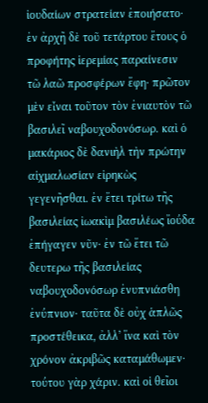ἰουδαίων στρατείαν ἐποιήσατο· ἐν ἀρχῆ δὲ τοῦ τετάρτου ἔτους ὁ προφήτης ἱερεμίας παραίνεσιν τῶ λαῶ προσφέρων ἔφη· πρῶτον μὲν εἶναι τοῦτον τὸν ἐνιαυτὸν τῶ βασιλεῖ ναβουχοδονόσωρ. καὶ ὁ μακάριος δὲ δανιὴλ τὴν πρώτην αἰχμαλωσίαν εἰρηκὼς γεγενῆσθαι. ἐν ἔτει τρίτω τῆς βασιλείας ἰωακὶμ βασιλέως ἴούδα ἐπήγαγεν νῦν· ἐν τῶ ἔτει τῶ δευτερω τῆς βασιλείας ναβουχοδονόσωρ ἐνυπνιάσθη ἐνύπνιον· ταῦτα δὲ οὐχ ἁπλῶς προστέθεικα, ἀλλ’ ἵνα καὶ τὸν χρόνον ἀκριβῶς καταμάθωμεν· τούτου γὰρ χάριν. καὶ οἱ θεῖοι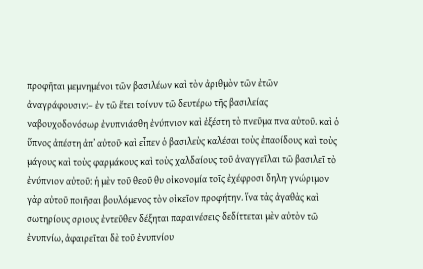προφῆται μεμνημένοι τῶν βασιλέων καὶ τὸν ἀριθμὸν τῶν ἐτῶν ἀναγράφουσιν:– ἐν τῶ ἔτει τοίνυν τῶ δευτέρω τῆς βασιλείας ναβουχοδονόσωρ ἐνυπνιάσθη ἐνύπνιον καὶ ἐξέστη τὸ πνεῦμα πνα αὐτοῦ. καὶ ὁ ὕπνος ἀπέστη ἀπ’ αὐτοῦ· καὶ εἶπεν ὁ βασιλεὺς καλέσαι τοὺς ἐπαοίδους καὶ τοὺς μάγους καὶ τοὺς φαρμάκους καὶ τοὺς χαλδαίους τοῦ ἀναγγεῖλαι τῶ βασιλεῖ τὸ ἐνύπνιον αὐτοῦ: ἡ μὲν τοῦ θεοῦ θυ οἰκονομία τοῖς ἐχέφροσι δηλη· γνώριμον γὰρ αὐτοῦ ποιῆσαι βουλόμενος τὸν οἰκεῖον προφήτην. ἵνα τὰς ἀγαθὰς καὶ σωτηρίους σριους ἐντεῦθεν δέξηται παραινέσεις· δεδίττεται μὲν αὐτὸν τῶ ἐνυπνίω, ἀφαιρεῖται δὲ τοῦ ἐνυπνίου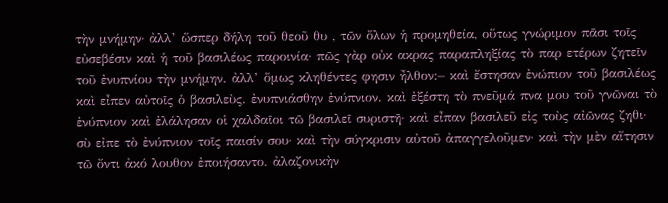τὴν μνήμην· ἀλλ’ ὥσπερ δήλη τοῦ θεοῦ θυ , τῶν ὅλων ἡ προμηθεία, οὕτως γνώριμον πᾶσι τοῖς εὐσεβέσιν καὶ ἡ τοῦ βασιλέως παροινία· πῶς γὰρ οὐκ ακρας παραπληξίας τὸ παρ ετέρων ζητεῖν τοῦ ἐνυπνίου τὴν μνήμην. ἀλλ’ ὅμως κληθέντες φησιν ἦλθον:– καὶ ἔστησαν ἐνώπιον τοῦ βασιλέως καὶ εἶπεν αὐτοῖς ὁ βασιλεὺς. ἐνυπνιάσθην ἐνύπνιον. καὶ ἐξέστη τὸ πνεῦμά πνα μου τοῦ γνῶναι τὸ ἐνύπνιον καὶ ἐλάλησαν οἱ χαλδαῖοι τῶ βασιλεῖ συριστῆ· καὶ εἶπαν βασιλεῦ εἰς τοὺς αἰῶνας ζηθι· σὺ εἰπε τὸ ἐνύπνιον τοῖς παισίν σου· καὶ τὴν σύγκρισιν αὐτοῦ ἀπαγγελοῦμεν· καὶ τὴν μὲν αἴτησιν τῶ ὄντι ἀκό λουθον ἐποιήσαντο. ἀλαζονικὴν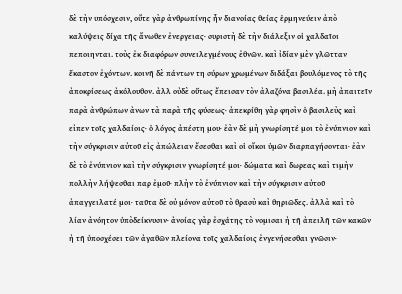δὲ τὴν υπόσχεσιν, οὔτε γὰρ ἀνθρωπίνης ἦν διανοίας θείας ἑρμηνεύειν ἀπὸ καλύψεις δίχα τῆς ἄνωθεν ἐνεργειας· συριστὴ δὲ τὴν διάλεξιν οἱ χαλδαῖοι πεποιηνται. τοὺς ἐκ διαφόρων συνειλεγμένους ἐθνῶν. καὶ ἰδίαν μὲν γλῶτταν ἕκαστον ἐχόντων. κοινῆ δὲ πάντων τη σύρων χρωμένων διδάξαι βουλόμενος τὸ τῆς ἀποκρίσεως ἀκόλουθον. ἀλλ οὐδὲ οὕτως ἔπεισαν τὸν ἀλαζόνα βασιλέα. μὴ ἀπαιτεῖν παρὰ ἀνθρώπων ἀνων τὰ παρὰ τῆς φύσεως· ἀπεκρίθη γὰρ φησὶν ὁ βασιλεὺς καὶ εἰπεν τοῖς χαλδαίοις· ὁ λόγος ἀπέστη μου· ἐὰν δὲ μὴ γνωρίσητέ μοι τὸ ἐνύπνιον καὶ τὴν σύγκρισιν αὐτοῦ εἰς ἀπώλειαν ἔσεσθαι καὶ οἱ οἴκοι ὑμῶν διαρπαγήσονται· ἐὰν δὲ τὸ ἐνύπνιον καὶ τὴν σύγκρισιν γνωρίσητέ μοι· δώματα καὶ δωρεας καὶ τιμὴν πολλὴν λήψεσθαι παρ ἐμοῦ· πλὴν τὸ ἐνύπνιον καὶ τὴν σύγκρισιν αὐτοῦ ἀπαγγειλατέ μοι· ταῦτα δὲ οὐ μόνον αὐτοῦ τὸ θρασὺ καὶ θηριῶδες. ἀλλὰ καὶ τὸ λίαν ἀνόητον ὑπὸδείκνυσιν· ἀνοίας γὰρ ἐσχάτης τὸ νομισαι ἠ τῆ ἀπειλῆ τῶν κακῶν ἠ τῆ ὑποσχέσει τῶν ἀγαθῶν πλείονα τοῖς χαλδαίοις ἐνγενήσεσθαι γνῶσιν·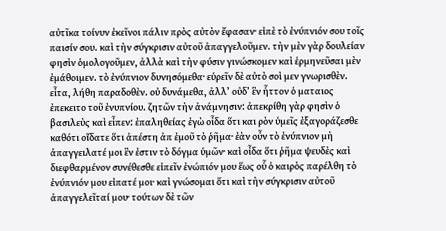αὐτῖκα τοίνυν ἐκεῖνοι πάλιν πρὸς αὐτὸν ἔφασαν· εἰπὲ τὸ ἐνύπνιόν σου τοῖς παισίν σου. καὶ τὴν σύγκρισιν αὐτοῦ ἀπαγγελοῦμεν. τὴν μὲν γὰρ δουλείαν φησὶν ὁμολογοῦμεν, ἀλλὰ καὶ τὴν φύσιν γινώσκομεν καὶ ἑρμηνεῦσαι μὲν ἐμάθοιμεν. τὸ ἐνύπνιον δυνησόμεθα· εὑρεῖν δὲ αὐτὸ σοὶ μεν γνωρισθὲν. εἶτα, λήθη παραδοθὲν. οὐ δυνάμεθα, ἀλλ’ οὐδ’ ἓν ἧττον ὁ ματαιος ἐπεκειτο τοῦ ἐνυπνίου. ζητῶν τὴν ἀνάμνησιν: ἀπεκρίθη γὰρ φησὶν ὁ βασιλεὺς καὶ εἶπεν: ἐπαληθείας ἐγὼ οἶδα ὅτι και ρὸν ὑμεῖς ἐξαγοράζεσθε καθότι οἴδατε ὅτι ἀπέστη ἀπ ἐμοῦ τὸ ῥῆμα· ἐὰν οὖν τὸ ἐνύπνιον μὴ ἀπαγγειλατέ μοι ἓν ἐστιν τὸ δόγμα ὑμῶν· καὶ οἶδα ὅτι ῥῆμα ψευδὲς καὶ διεφθαρμένον συνέθεσθε εἰπεῖν ἐνώπιόν μου ἕως οὗ ὁ καιρὸς παρέλθη τὸ ἐνύπνιόν μου εἰπατέ μοι· καὶ γνώσομαι ὅτι καὶ τὴν σύγκρισιν αὐτοῦ ἀπαγγελεῖταί μου· τούτων δὲ τῶν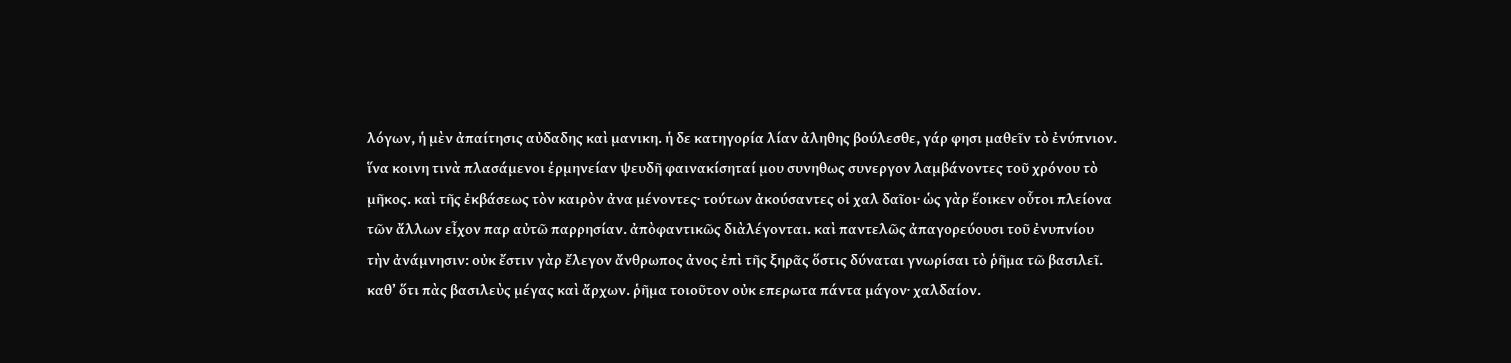λόγων, ἡ μὲν ἀπαίτησις αὐδαδης καὶ μανικη. ἡ δε κατηγορία λίαν ἀληθης βούλεσθε, γάρ φησι μαθεῖν τὸ ἐνύπνιον. ἵνα κοινη τινὰ πλασάμενοι ἑρμηνείαν ψευδῆ φαινακίσηταί μου συνηθως συνεργον λαμβάνοντες τοῦ χρόνου τὸ μῆκος. καὶ τῆς ἐκβάσεως τὸν καιρὸν ἀνα μένοντες· τούτων ἀκούσαντες οἱ χαλ δαῖοι· ὡς γὰρ ἕοικεν οὗτοι πλείονα τῶν ἄλλων εἶχον παρ αὐτῶ παρρησίαν. ἀπὸφαντικῶς διὰλέγονται. καὶ παντελῶς ἀπαγορεύουσι τοῦ ἐνυπνίου τὴν ἀνάμνησιν: οὐκ ἔστιν γὰρ ἔλεγον ἄνθρωπος ἀνος ἐπὶ τῆς ξηρᾶς ὅστις δύναται γνωρίσαι τὸ ῥῆμα τῶ βασιλεῖ. καθ’ ὅτι πὰς βασιλεὺς μέγας καὶ ἄρχων. ῥῆμα τοιοῦτον οὐκ επερωτα πάντα μάγον· χαλδαίον.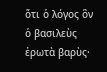ὅτι ὁ λόγος ὃν ὁ βασιλεὺς ἐρωτὰ βαρὺς·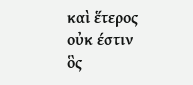καὶ ἕτερος οὐκ έστιν ὃς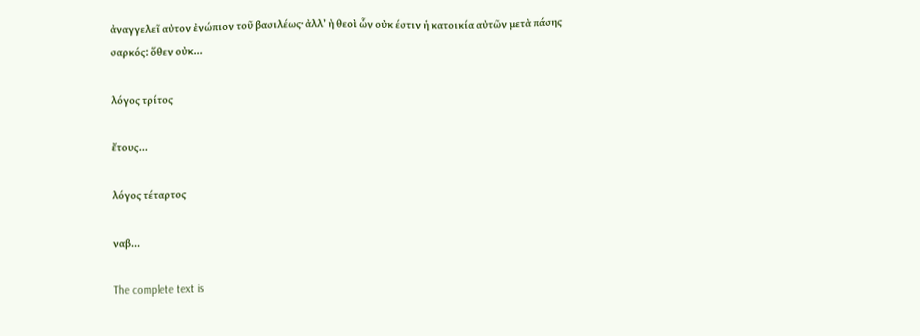ἀναγγελεῖ αὐτον ἐνώπιον τοῦ βασιλέως· ἀλλ’ ὴ θεοὶ ὧν οὐκ έστιν ἡ κατοικία αὐτῶν μετὰ πάσης σαρκός: ὅθεν οὐκ…

λόγος τρίτος

ἔτους…

λόγος τέταρτος

ναβ…

The complete text is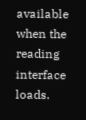available when the reading interface loads.